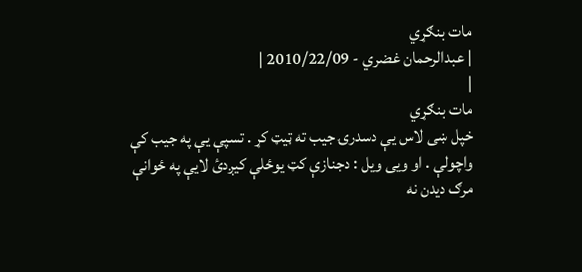مات بنګړي
| عبدالرحمان غضري - 2010/22/09 |
|
مات بنګړي
خپل ښی لاس یې دسدرۍ جیب ته ټیټ کړ . تسپې یې په جیب کې واچولې . او ویی ویل : دجنازې کټ یوځلې کیږدئ لایې په ځوانې مرګ دیدن نه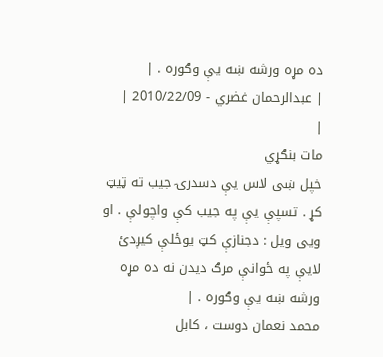ده مړه ورشه ښه یې وګوره . |
| عبدالرحمان غضري - 2010/22/09 |
|
مات بنګړي
خپل ښی لاس یې دسدرۍ جیب ته ټیټ کړ . تسپې یې په جیب کې واچولې . او ویی ویل : دجنازې کټ یوځلې کیږدئ لایې په ځوانې مرګ دیدن نه ده مړه ورشه ښه یې وګوره . |
محمد نعمان دوست ، کابل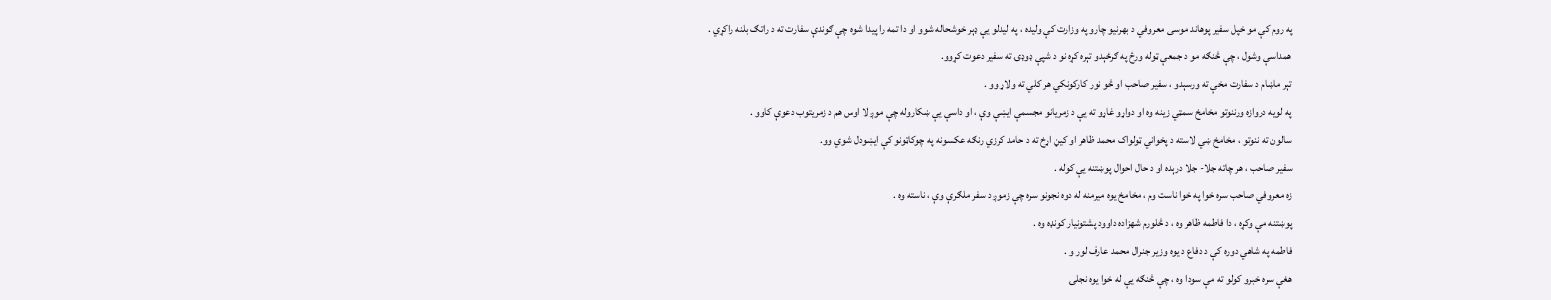په روم کې مو خپل سفير پوهاند موسى معروفي د بهرنيو چارو په وزارت کې وليده ، په ليدلو يې ډېر خوشحاله شوو او دا تمه را پيدا شوه چې ګوندې سفارت ته د راتګ بلنه راکړي .
همداسې وشول ، چې څنګه مو د جمعې ټوله ورځ په ګرځېدو تېره کړه نو د شپې ډوډۍ ته سفير دعوت کړوو.
تېر ماښام د سفارت مخې ته ورسېدو ، سفير صاحب او څو نور کارکونکي هر کلي ته ولاړ وو .
په لويه دروازه ورننوتو مخامخ سمټي زينه وه او دواړو غاړو ته يې د زمريانو مجسمې ايښې وې ، او داسې يې ښکاروله چې موږ لا اوس هم د زمريتوب دعوې کاوو .
سالون ته ننوتو ، مخامخ ښي لاسته د پخواني ټولواک محمد ظاهر او کيڼ اړخ ته د حامد کرزي رنګه عکسونه په چوکاټونو کې ايښودل شوي وو.
سفير صاحب ، هر چاته جلا- جلا درېده او د حال احوال پوښتنه يې کوله .
زه معروفي صاحب سره خوا په خوا ناست وم ، مخامخ يوه ميرمنه له دوه نجونو سره چې زموږ د سفر ملګرې وې ، ناسته وه .
پوښتنه مې وکړه ، دا فاطمه ظاهر وه ، د څلورم شهزاده داوود پشتونيار کونډه وه .
فاطمه په شاهي دوره کې د دفاع د يوه وزير جنرال محمد عارف لور و .
هغې سره خبرو کولو ته مې سودا وه ، چې څنګه يې له خوا يوه نجلۍ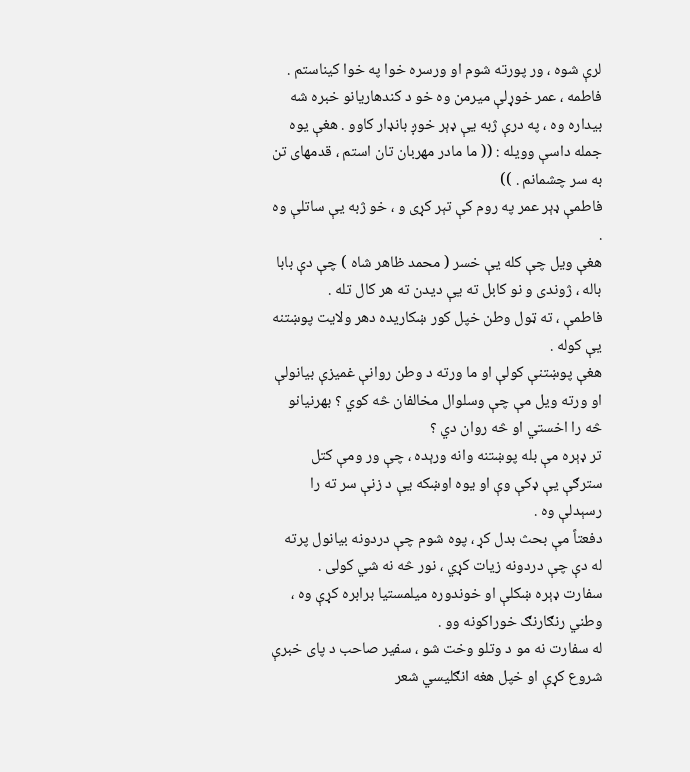لرې شوه ، ور پورته شوم او ورسره خوا په خوا کيناستم .
فاطمه ، عمر خوړلې ميرمن وه خو د کندهاريانو خبره شه بيداره وه ، په درې ژبه يې ډېر خوږ بانډار کاوو . هغې يوه جمله داسې وويله : (( ما مادر مهربان تان استم ، قدمهاى تن به سر چشمانم . ))
فاطمې ډېر عمر په روم کې تېر کړى و ، خو ژبه يې ساتلې وه .
هغې ويل چې کله يې خسر ( محمد ظاهر شاه ) چې دې بابا باله ، ژوندى و نو کابل ته يې ديدن ته هر کال تله .
فاطمې ، ته ټول وطن خپل کور ښکاريده دهر ولايت پوښتنه يې کوله .
هغې پوښتنې کولې او ما ورته د وطن روانې غميزې بيانولې او ورته ويل مې چې وسلوال مخالفان څه کوي ؟ بهرنيانو څه را اخستي او څه روان دي ؟
تر ډېره مې بله پوښتنه وانه ورېده ، چې ور ومې کتل سترګې يې ډکې وې او يوه اوښکه يې د زنې سر ته را رسېدلې وه .
دفعتاً مې بحث بدل کړ ، پوه شوم چې دردونه بيانول پرته له دې چې دردونه زيات کړي ، نور څه نه شي کولى .
سفارت ډېره ښکلې او خوندوره ميلمستيا برابره کړې وه ، وطني رنګارنګ خوراکونه وو .
له سفارت نه مو د وتلو وخت شو ، سفير صاحب د پاى خبرې شروع کړې او خپل هغه انګليسي شعر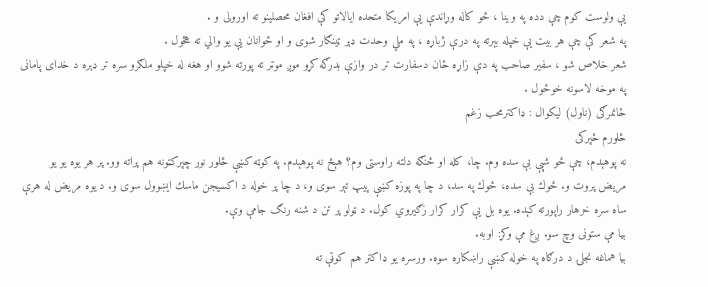يې ولوست کوم چې دده په وينا ، څو کاله وړاندې يې امريکا متحده ايالاتو کې افغان محصلينو ته اورولى و .
په شعر کې چې هر بيت يې خپله بېرته په درې ژباړه ، په ملي وحدت ډېر ټينګار شوى و او ځوانان يې يو والي ته هڅول .
شعر خلاص شو ، سفير صاحب په دې زاړه ځان دسفارت تر در وازې بدرګه کړو موږ موټر ته پورته شوو او هغه له خپلو ملګرو سره تر ډېره د خداى پامانى په موخه لاسونه خوځول .
ځانمرګی (ناول) لیکوال : ډاکترمحب زغم
څلورم څپركى
نه پوهېدم، چې څو شپې بې سده وم. چا، كله او څنګه دلته راوستى وم؟ هېڅ نه پوهېدم. په كوټه كښې څلور نور چپركټونه هم پراته وو. پر هر يوه يو يو مريض پروت و. څوك بې سده، څوك په سد، د چا په پوزه كښې پيپ تېر سوى و، د چا پر خوله د اكسيجن ماسك ايښوول سوى و. د يوه مريض له هرې ساه سره خرهار راپورته كېده. يوه بل يې كرار كرار زګيروي كول. د ټولو پر تن د شنه رنګ جامې وې.
بيا مې ستونى وچ سو. ږغ مې وكړ: اوبه.
بيا هماغه نجلۍ د درګاه په خوله كښې راښكاره سوه. ورسره يو ډاكتر هم كوټې ته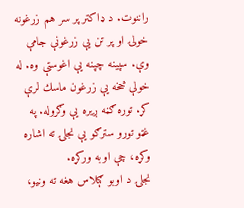راننوت. د ډاكتر پر سر هم زرغونه خولۍ او پر تن يې زرغونې جامې وې. سپينه چپنه يې اغوستې وه. له خولې څخه يې زرغون ماسك لرې كړ. توره ګڼه ږيره يې وګروله. په غټو تورو سترګو يې نجلۍ ته اشاره وكړه، چې اوبه وركړه.
نجلۍ د اوبو ګېلاس هغه ته ونيو،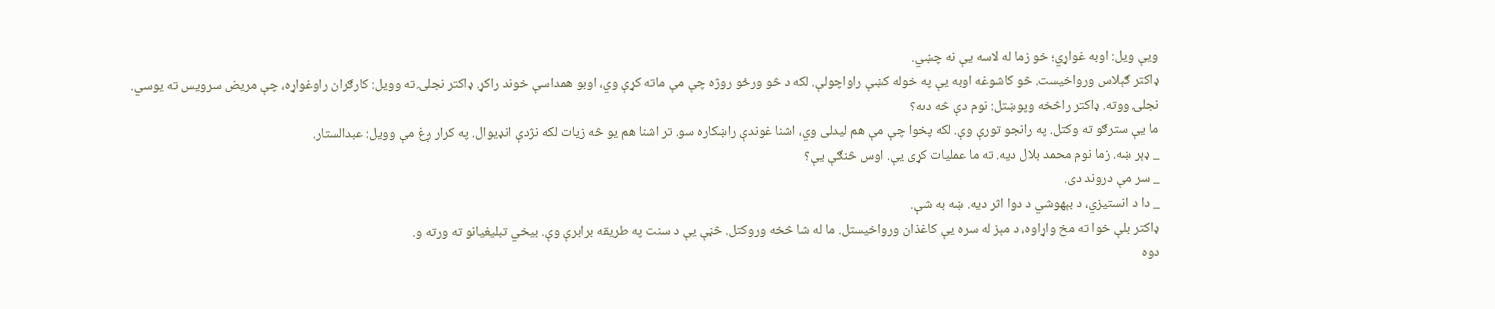ويې ويل: اوبه غواړي؛ خو زما له لاسه يې نه چښي.
ډاكتر ګېلاس ورواخيست. څو كاشوغه اوبه يې په خوله كښې راواچولې. لكه د څو ورځو روژه چې مې ماته كړې وي، اوبو همداسې خوند راكړ. ډاكتر نجلۍ ته وويل: كارګران راوغواړه، چې مريض سرويس ته يوسي.
نجلۍ ووته. ډاكتر راڅخه وپوښتل: نوم دې څه دىه؟
ما يې سترګو ته وكتل. په رانجو تورې وې. لكه پخوا چې مې هم ليدلى وي، اشنا غوندې راښكاره سو. تر اشنا هم يو څه زيات لكه نژدې انډيوال. په كرار ږغ مې وويل: عبدالستار.
_ ډېر ښه. زما نوم محمد بلال ديه. ته ما عمليات كړى يې. اوس څنګې يې؟
_ سر مې دروند دى.
_ دا د انستيزي، د بېهوشي د دوا اثر ديه. ښه به شې.
ډاكتر بلې خوا ته مخ واړاوه، د مېز له سره يې كاغذان ورواخيستل. ما له شا څخه وروكتل. څڼې يې د سنت په طريقه برابرې وې. بيخي تبليغيانو ته ورته و.
دوه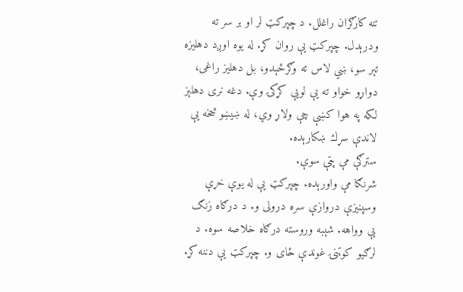تنه كارګران راغلل. د چپركټ لر او بر سر ته ودرېدل. چپركټ يې روان كړ. له يوه اوږد دهليزه تېر سو، ښي لاس ته وګرځېدو، بل دهليز راغى، دواړو خواو ته يې لويې كړكۍ وې. دغه نرى دهلېز لكه په هوا كښې چې ولاړ وي، له ښيښو څخه يې لاندې سړك ښكارېده.
سترګې مې پټې سوې.
شرنګا مې واورېده. چپركټ يې له يوې خړې وسپنيزې دروازې سره درولى و. د درګاه زنګ يې وواهه. شېبه وروسته درګاه خلاصه سوه. د لرګيو كوټنۍ غوندې ځاى و. چپركټ يې دننه كړ.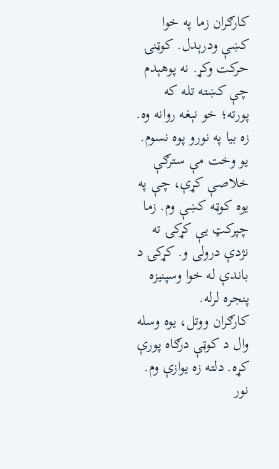كارګران زما په خوا كښې ودرېدل. كوټنۍ حركت وكړ. نه پوهېدم چې كښته تله كه پورته؛ خو نېغه روانه وه. زه بيا په نورو پوه نسوم. يو وخت مې سترګې خلاصې كړې، چې په يوه كوټه كښې وم. زما چپركټ يې كړكۍ ته نژدې درولى و. كړكۍ د باندې له خوا وسپنيزه پنجره لرله.
كارګران ووتل، يوه وسله وال د كوټې درګاه پورې كړه. دلته زه يوازې وم. نور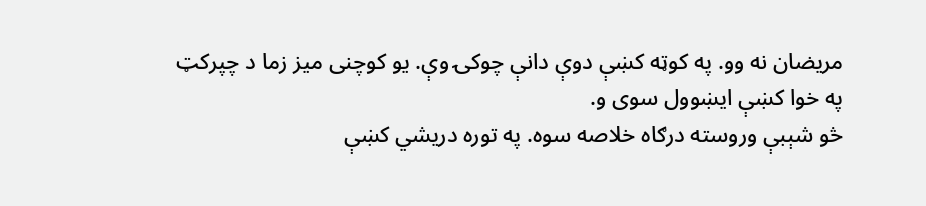مريضان نه وو. په كوټه كښې دوې دانې چوكۍ وې. يو كوچنى ميز زما د چپركټ په خوا كښې ايښوول سوى و.
څو شېبې وروسته درګاه خلاصه سوه. په توره دريشي كښې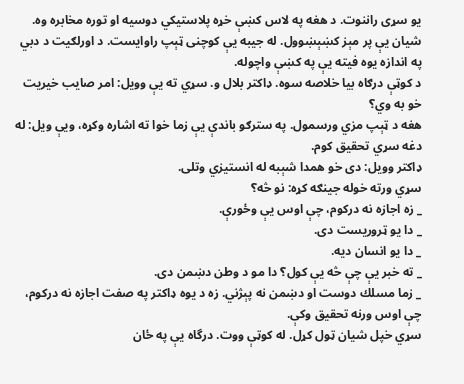يو سړى راننوت. د هغه په لاس كښې خړه پلاستيكي دوسيه او توره مخابره وه. شيان يې پر مېز كښېښوول. له جيبه يې كوچنى ټېپ راوايست. د اورلګيت د دبي په اندازه يوه فيته يې په كښې واچوله.
د كوټې درګاه بيا خلاصه سوه. ډاكتر بلال و. سړي ته يې وويل: امر صايب خيريت خو به وي؟
هغه د ټېپ مزي ورسمول. په سترګو باندې يې زما خوا ته اشاره وكړه، ويې ويل: له دغه سړي تحقيق كوم.
ډاكتر وويل: دى خو همدا شېبه له انستيزي وتلى.
سړي ورته خوله جينګه كړه: نو څه؟
_ زه اجازه نه دركوم، چې اوس يې وځورې.
_ دا يو ټروريست دى.
_ دا يو انسان ديه.
_ ته خبر يې چې څه يې كول؟ دا مو د وطن دښمن دى.
_ زما مسلك دوست او دښمن نه پېژني. زه د يوه ډاكتر په صفت اجازه نه دركوم، چې اوس ورنه تحقيق وكې.
سړي خپل شيان ټول كړل. له كوټې ووت. درگاه يې په ځان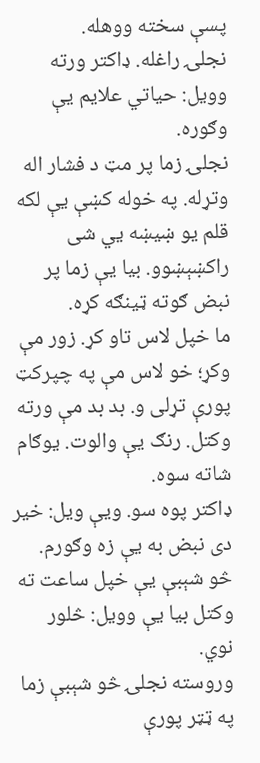پسې سخته ووهله.
نجلۍ راغله. ډاكتر ورته وويل: حياتي علايم يې وګوره.
نجلۍ زما پر مټ د فشار اله وتړله. په خوله كښې يې لكه قلم يو ښيښه يي شى راكښېښوو. بيا يې زما پر نبض ګوته ټينګه كړه.
ما خپل لاس تاو كړ. زور مې وكړ؛ خو لاس مې په چپركټ پورې تړلى و. بد بد مې ورته وكتل. رنګ يې والوت. يوګام شاته سوه.
ډاكتر پوه سو. ويې ويل: خير دى نبض به يې زه وګورم.
څو شېبې يې خپل ساعت ته وكتل بيا يې وويل: څلور نوي.
وروسته نجلۍ څو شېبې زما په ټټر پورې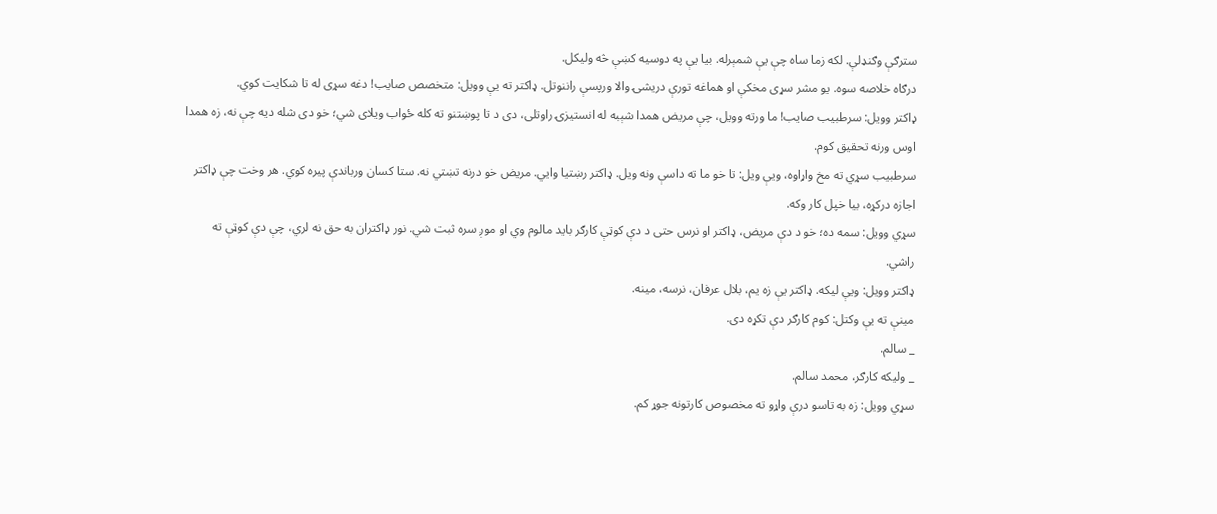سترګې وګنډلې. لكه زما ساه چې يې شمېرله. بيا يې په دوسيه كښې څه وليكل.
درګاه خلاصه سوه. يو مشر سړى مخكې او هماغه تورې دريشۍ والا ورپسې راننوتل. ډاكتر ته يې وويل: متخصص صايب! دغه سړى له تا شكايت كوي.
ډاكتر وويل: سرطبيب صايب! ما ورته وويل، چې مريض همدا شېبه له انستيزۍ راوتلى، دى د تا پوښتنو ته كله ځواب ويلاى شي؛ خو دى شله ديه چې نه، زه همدا اوس ورنه تحقيق كوم.
سرطبيب سړي ته مخ واړاوه، ويې ويل: تا خو ما ته داسې ونه ويل. ډاكتر رښتيا وايي. مريض خو درنه تښتي نه. ستا كسان ورباندې پيره كوي. هر وخت چې ډاكتر اجازه دركړه، بيا خپل كار وكه.
سړي وويل: سمه ده؛ خو د دې مريض، ډاكتر او نرس حتى د دې كوټې كارګر بايد مالوم وي او موږ سره ثبت شي. نور ډاكتران به حق نه لري، چې دې كوټې ته راشي.
ډاكتر وويل: ويې ليكه. ډاكتر يې زه يم، بلال عرفان، نرسه، مينه.
مينې ته يې وكتل: كوم كارګر دې تكړه دى.
_ سالم.
_ وليكه كارګر، محمد سالم.
سړي وويل: زه به تاسو درې واړو ته مخصوص كارتونه جوړ كم.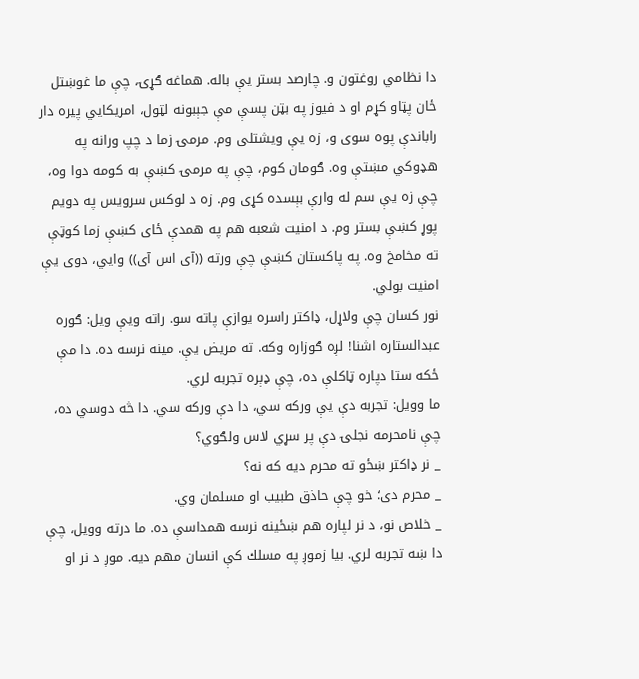دا نظامي روغتون و. چارصد بستر يې باله. هماغه ګړۍ، چې ما غوښتل ځان پټاو كړم او د فيوز په بټن پسې مې جېبونه لټول، امريكايي پيره دار راباندې پوه سوى و، زه يې ويشتلى وم. مرمۍ زما د چپ ورانه په هډوكي مښتې وه. ګومان كوم، چې په مرمۍ كښې به كومه دوا وه، چې زه يې سم له وارې بېسده كړى وم. زه د لوكس سرويس په دويم پوړ كښې بستر وم. د امنيت شعبه هم په همدې ځاى كښې زما كوټې ته مخامخ وه. په پاكستان كښې چې ورته ((آى اس آى)) وايي، دوى يې امنيت بولي.
نور كسان چې ولاړل، ډاكتر راسره يوازې پاته سو. راته ويې ويل: ګوره عبدالستاره اشنا! لږه ګوزاره وكه. ته مريض يې. مينه نرسه ده. دا مې ځكه ستا دپاره ټاكلې ده، چې ډېره تجربه لري.
ما وويل: تجربه دې يې وركه سي، دا دې وركه سي. دا څه دوسي ده، چې نامحرمه نجلۍ دې پر سړي لاس ولګوي؟
_ نر ډاكتر ښځو ته محرم ديه كه نه؟
_ محرم دى؛ خو چې حاذق طبيب او مسلمان وي.
_ خلاص نو، د نر لپاره هم ښځينه نرسه همداسې ده. ما درته وويل، چې دا ښه تجربه لري. بيا زموږ په مسلك كې انسان مهم ديه. موږ د نر او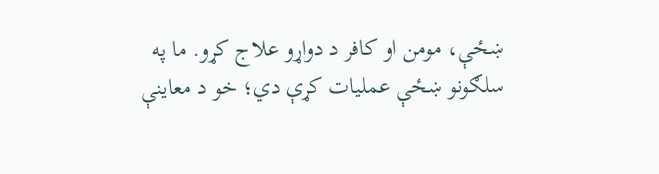ښځې، مومن او كافر د دواړو علاج كړو. ما په سلګونو ښځې عمليات كړې دي؛ خو د معاينې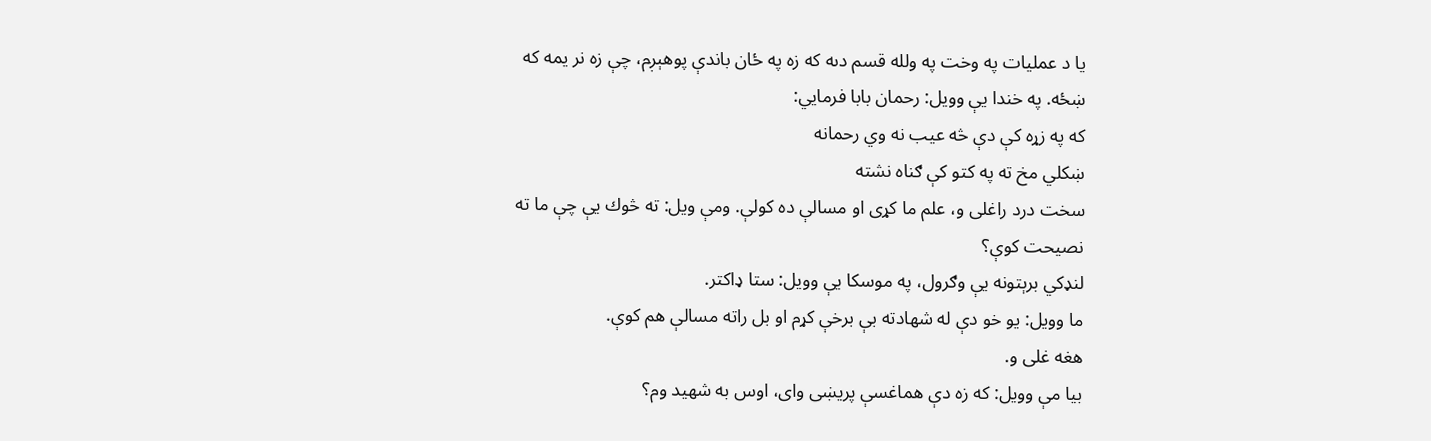يا د عمليات په وخت په ولله قسم دىه كه زه په ځان باندې پوهېږم، چې زه نر يمه كه ښځه. په خندا يې وويل: رحمان بابا فرمايي:
كه په زړه كې دې څه عيب نه وي رحمانه
ښكلي مخ ته په كتو كې ګناه نشته
سخت درد راغلى و، علم ما كړى او مسالې ده كولې. ومې ويل: ته څوك يې چې ما ته نصيحت كوې؟
لنډكي برېتونه يې وګرول، په موسكا يې وويل: ستا ډاكتر.
ما وويل: يو خو دې له شهادته بې برخې كړم او بل راته مسالې هم كوې.
هغه غلى و.
بيا مې وويل: كه زه دې هماغسې پريښى واى، اوس به شهيد وم؟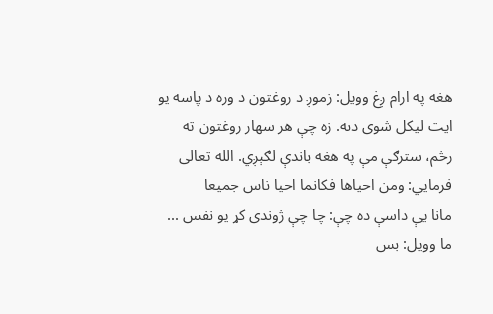هغه په ارام ږغ وويل: زموږ د روغتون د وره د پاسه يو ايت ليكل شوى دىه. زه چې هر سهار روغتون ته رڅم، سترګې مې په هغه باندې لګېږي. الله تعالى فرمايي: ومن احياها فكانما احيا ناس جميعا
مانا يې داسې ده چې: چا چې ژوندى كړ يو نفس ...
ما وويل: بس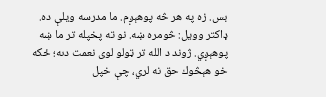بس. زه په هر څه پوهېږم. ما مدرسه ويلې ده.
ډاكتر وويل: څومره ښه. نو ته پخپله تر ما ښه پوهېږي. ژوند د الله تر ټولو لوى نعمت دىه؛ ځكه خو هېڅوك حق نه لري، چې خپل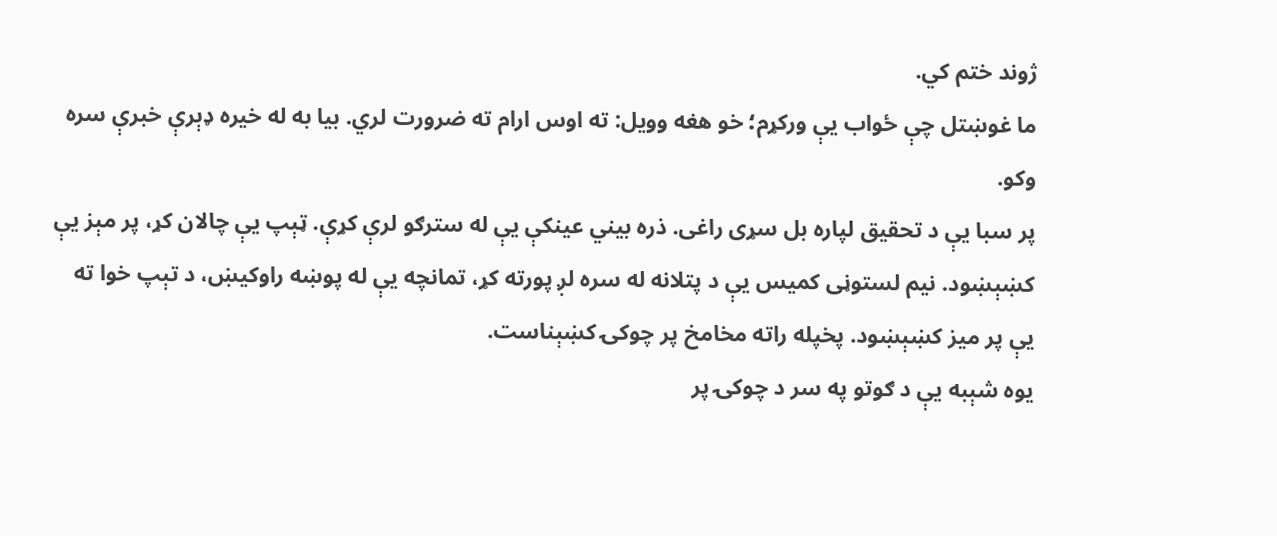ژوند ختم كي.
ما غوښتل چې ځواب يې وركړم؛ خو هغه وويل: ته اوس ارام ته ضرورت لري. بيا به له خيره ډېرې خبرې سره وكو.
پر سبا يې د تحقيق لپاره بل سړى راغى. ذره بيني عينكې يې له سترګو لرې كړې. ټېپ يې چالان كړ، پر مېز يې كښېښود. نيم لستوڼى كميس يې د پتلانه له سره لږ پورته كړ، تمانچه يې له پوښه راوكيښ، د تېپ خوا ته يې پر ميز كښېښود. پخپله راته مخامخ پر چوكۍ كښېناست.
يوه شېبه يې د ګوتو په سر د چوكۍ پر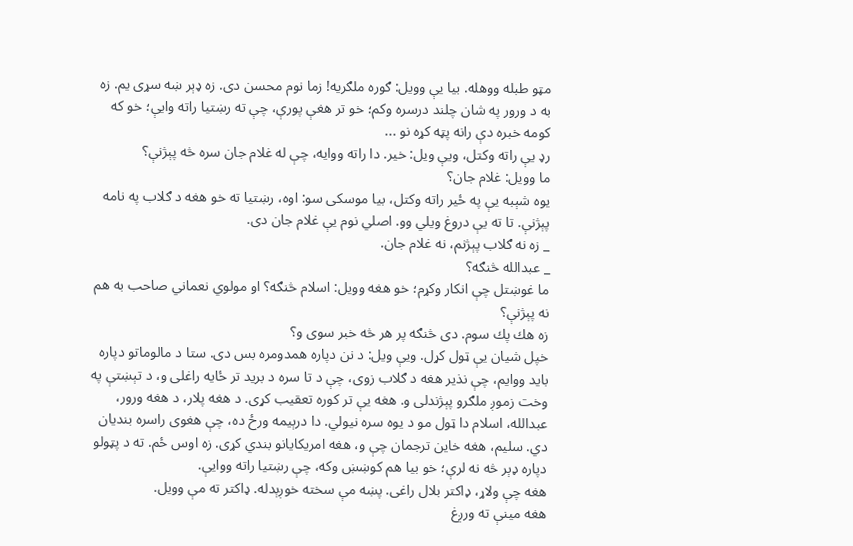مټو طبله ووهله. بيا يې وويل: ګوره ملګريه! زما نوم محسن دى. زه ډېر ښه سړى يم. زه به د ورور په شان چلند درسره وكم؛ خو تر هغې پورې، چې ته رښتيا راته وايې؛ خو كه كومه خبره دې رانه پټه كړه نو ...
رډ يې راته وكتل، ويې ويل: خير. دا راته ووايه، چې له غلام جان سره څه پېژنې؟
ما وويل: غلام جان؟
يوه شېبه يې په ځير راته وكتل، بيا موسكى سو: اوه، رښتيا ته خو هغه د ګلاب په نامه پېژنې. تا ته يې دروغ ويلي وو. اصلي نوم يې غلام جان دى.
_ زه نه ګلاب پېژنم، نه غلام جان.
_ عبدالله څنګه؟
ما غوښتل چې انكار وكړم؛ خو هغه وويل: اسلام څنګه؟ او مولوي نعماني صاحب به هم نه پېژنې؟
زه هك پك سوم. دى څنګه پر هر څه خبر سوى و؟
خپل شيان يې ټول كړل. ويې ويل: د نن دپاره همدومره بس دى. ستا د مالوماتو دپاره بايد ووايم، چې نذير هغه د ګلاب زوى، چې د تا سره د بريد تر ځايه راغلى و، د تېښتې په وخت زموږ ملګرو پېژندلى و. هغه يې تر كوره تعقيب كړى. د هغه پلار، د هغه ورور، عبدالله، اسلام دا ټول مو د يوه سره نيولي. دا درېيمه ورځ ده، چې هغوى راسره بنديان دي. سليم، هغه خاين ترجمان چې و، هغه امريكايانو بندي كړى. زه اوس ځم. ته د پټولو دپاره ډېر څه نه لرې؛ خو بيا هم كوښښ وكه، چې رښتيا راته ووايې.
هغه چې ولاړ، ډاكتر بلال راغى. پښه مې سخته خوږېدله. ډاكتر ته مې وويل.
هغه مينې ته ورږغ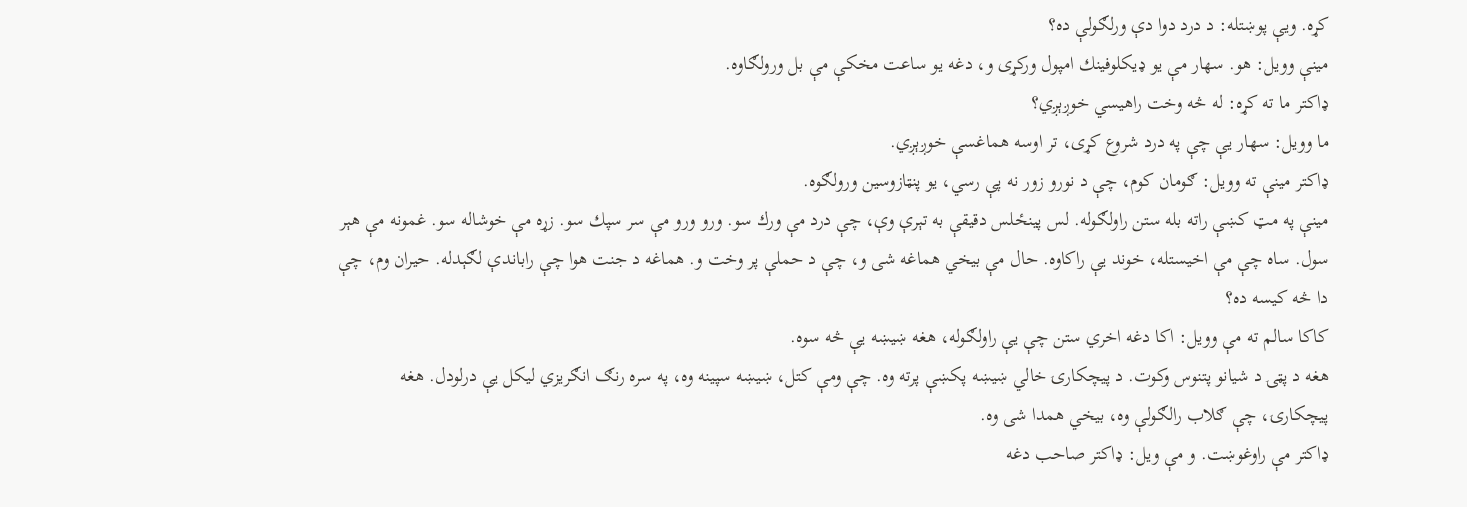كړه. ويې پوښتله: د درد دوا دې ورلګولې ده؟
مينې وويل: هو. سهار مې يو ډيكلوفينك امپول وركړى و، دغه يو ساعت مخكې مې بل ورولګاوه.
ډاكتر ما ته كړه: له څه وخت راهيسي خوږېږي؟
ما وويل: سهار يې چې په درد شروع كړى، تر اوسه هماغسې خوږېږي.
ډاكتر مينې ته وويل: ګومان كوم، چې د نورو زور نه پې رسي، يو پنټازوسين ورولګوه.
مينې په مټ كښې راته بله ستن راولګوله. لس پينځلس دقيقې به تېرې وې، چې درد مې ورك سو. ورو ورو مې سر سپك سو. زړه مې خوشاله سو. غمونه مې هېر سول. ساه چې مې اخيستله، خوند يې راكاوه. حال مې بيخي هماغه شى و، چې د حملې پر وخت و. هماغه د جنت هوا چې راباندې لګېدله. حيران وم، چې دا څه كيسه ده؟
كاكا سالم ته مې وويل: اكا دغه اخري ستن چې يې راولګوله، هغه ښيښه يې څه سوه.
هغه د پټۍ د شيانو پتنوس وكوت. د پيچكارۍ خالي ښيښه پكښې پرته وه. چې ومې كتل، ښيښه سپينه وه، په سره رنګ انګريزي ليكل يې درلودل. هغه پيچكارۍ، چې ګلاب رالګولې وه، بيخي همدا شى وه.
ډاكتر مې راوغوښت. و مې ويل: ډاكتر صاحب دغه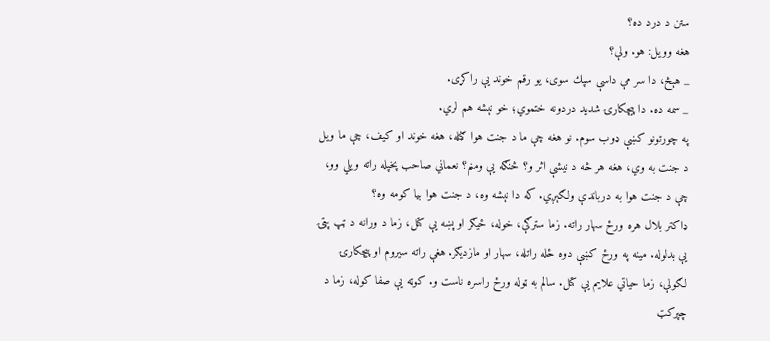ستن د درد ده؟
هغه وويل: هو. ولې؟
_ هېڅ، دا سر مې داسې سپك سوى، يو رقم خوند يې راكړى.
_ سمه ده. دا پيچكارۍ شديد دردونه ختموي؛ خو نېشه هم لري.
په چورتونو كښې ډوب سوم. نو هغه چې ما د جنت هوا ګڼله، هغه خوند او كيف، چې ما ويل د جنت به وي، هغه هر څه د نيشې اثر و؟ څنګه يې ومنم؟ نعماني صاحب پخپله راته ويلي وو، چې د جنت هوا به درباندې ولګېږي. كه دا نېشه وه، د جنت هوا بيا كومه وه؟
ډاكتر بلال هره ورځ سهار راته. زما سترګې، خوله، ځيګر او پښه يې كتل، زما د ورانه د ټپ پټۍ يې بدلوله. مينه په ورځ كښې دوه ځله راتله، سهار او مازديګر. هغې راته سيروم او پيچكارۍ لګولې، زما حياتي علايم يې كتل. سالم به ټوله ورځ راسره ناست و. كوټه يې صفا كوله، زما د چپركټ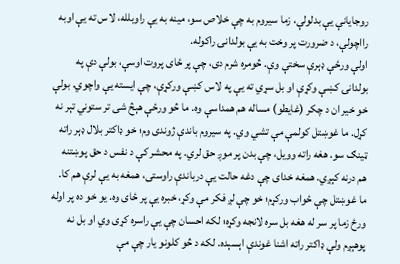روجايانې يې بدلولې، زما سيروم به چې خلاص سو، مينه به يې راوبلله، لاس ته يې اوبه رااچولې، د ضرورت پر وخت به يې بولدانۍ راكوله.
اولې ورځې ډېرې سختې وې. څومره شرم دى، چې پر ځاى پروت اوسې، بولې دې په بولدانۍ كښې وكړې او بل سړي ته يې په لاس كښې وركړې، چې ايسته يې واچوي. بولې خو خير ان د چكر (غايطو) مساله هم همداسې وه. ما څو ورځې هېڅ شى تر ستوني تېر نه كړل. ما غوښتل كولمې مې تشي وي. په سيروم باندې ژوندى وم؛ خو ډاكتر بلال ډېر راته ټينګ سو. هغه راته وويل، چې بدن پر موږ حق لري. په محشر كې د نفس د حق پوښتنه هم درنه كېږي. همغه خداى چې دغه حالت يې درباندې راوستى، همغه به يې لرې هم كا.
ما غوښتل چې ځواب وركړم؛ خو چې لږ فكر مې وكړ، خبره يې پر ځاى وه. يو خو ده پر اوله ورځ زما پر سر له هغه بل سره لانجه وكړه؛ لكه احسان چې يې راسره كړى وي او بل نه پوهېږم ولې ډاكتر راته اشنا غوندې اېسېده. لكه د څو كلونو يار چې مې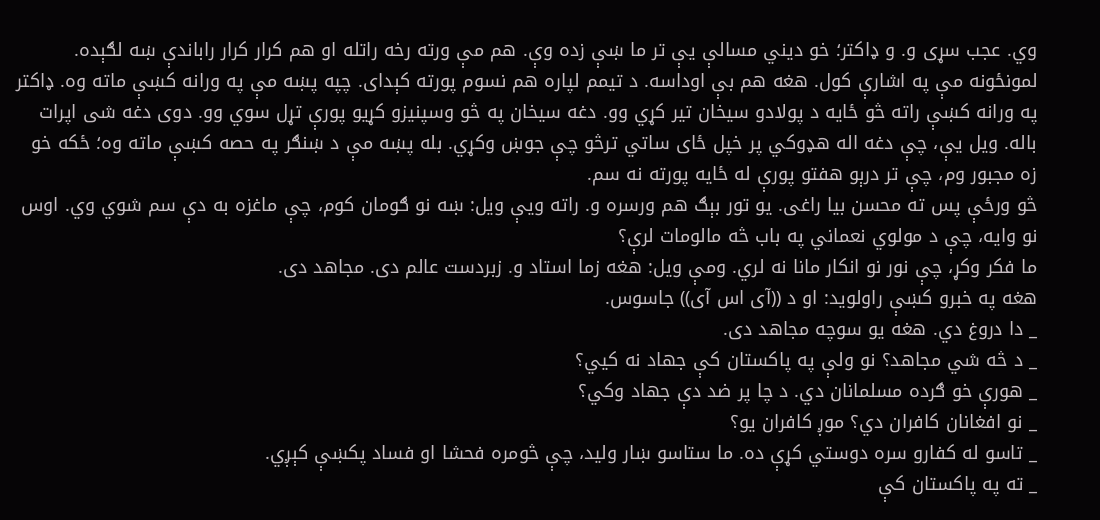وي. عجب سړى و. و ډاكتر؛ خو ديني مسالې يې تر ما ښې زده وې. هم مې ورته رخه راتله او هم كرار كرار راباندې ښه لګېده.
لمونځونه مې په اشارې كول. هغه هم بې اوداسه. د تيمم لپاره هم نسوم پورته كېداى. چپه پښه مې په ورانه كښې ماته وه. ډاكتر په ورانه كښې راته څو ځايه د پولادو سيخان تير كړي وو. دغه سيخان په څو وسپنيزو كړيو پورې تړل سوي وو. دوى دغه شى اپرات باله. ويل يې، چې دغه اله هډوكي پر خپل ځاى ساتي ترڅو چې جوښ وكړي. بله پښه مې د ښنګر په حصه كښې ماته وه؛ ځكه خو زه مجبور وم، چې تر درېو هفتو پورې له ځايه پورته نه سم.
څو ورځې پس ته محسن بيا راغى. يو تور بېګ هم ورسره و. راته ويې ويل: ښه نو ګومان كوم، چې ماغزه به دې سم شوي وي. اوس نو وايه، چې د مولوي نعماني په باب څه مالومات لرې؟
ما فكر وكړ، چې نور نو انكار مانا نه لري. ومې ويل: هغه زما استاد و. زبردست عالم دى. مجاهد دى.
هغه په خبرو كښې راولويد: او د ((آى اس آى)) جاسوس.
_ دا دروغ دي. هغه يو سوچه مجاهد دى.
_ د څه شي مجاهد؟ نو ولې په پاكستان كې جهاد نه كيي؟
_ هورې خو ګرده مسلمانان دي. د چا پر ضد دې جهاد وكي؟
_ نو افغانان كافران دي؟ موږ كافران يو؟
_ تاسو له كفارو سره دوستي كړې ده. ما ستاسو ښار وليد، چې څومره فحشا او فساد پكښې كېږي.
_ ته په پاكستان كې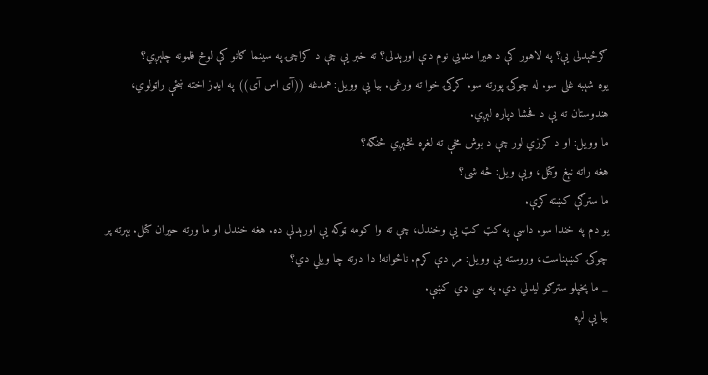ګرځېدلى يې؟ په لاهور كې د هيرا منډيي نوم دې اورېدلى؟ ته خبر يې چې د كراچۍ په سينما ګانو كې لوڅ فلمونه چلېږي؟
يوه شېبه غلى سو. له چوكۍ پورته سو. كړكۍ خوا ته ورغى. بيا يې وويل: همدغه ((آى اس آى)) په ايډز اخته ښځې راټولوي، هندوستان ته يې د فحشا دپاره لېږي.
ما وويل: او د كرزي لور چې د بوش مخې ته لغړه نڅېږي څنګه؟
هغه راته نېغ وكتل، ويې ويل: څه شى؟
ما سترګې كښته كړې.
يو دم په خندا سو. داسې په كټ كټ يې وخندل، چې ته وا كومه ټوكه يې اورېدلې ده. هغه خندل او ما ورته حيران كتل. بېرته پر چوكۍ كښېناست، وروسته يې وويل: مړ دې كړم. ناځوانه! دا درته چا ويلي دي؟
_ ما پخپلو سترګو ليدلي دي. په سي ډي كښې.
بيا يې لږه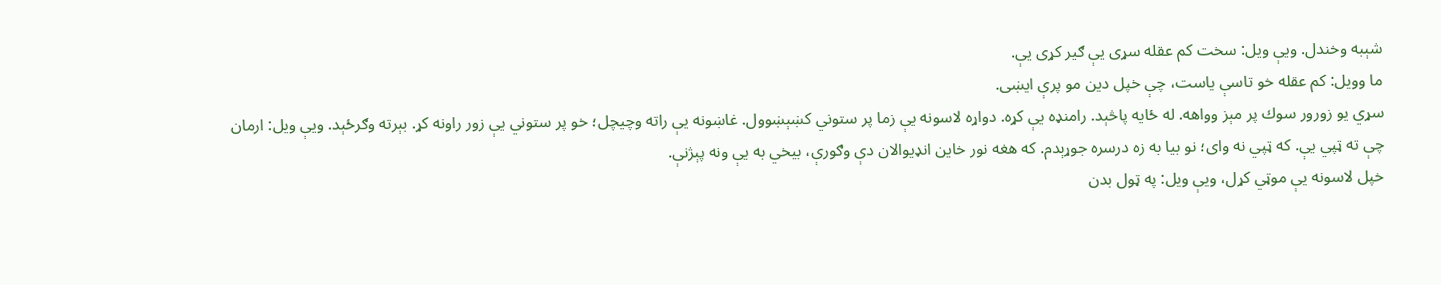شېبه وخندل. ويې ويل: سخت كم عقله سړى يې ګير كړى يې.
ما وويل: كم عقله خو تاسې ياست، چې خپل دين مو پرې ايښى.
سړي يو زورور سوك پر مېز وواهه. له ځايه پاڅېد. رامنډه يې كړه. دواړه لاسونه يې زما پر ستوني كښېښوول. غاښونه يې راته وچيچل؛ خو پر ستوني يې زور راونه كړ. بېرته وګرځېد. ويې ويل: ارمان چې ته ټپي يې. كه ټپي نه واى؛ نو بيا به زه درسره جوړېدم. كه هغه نور خاين انډيوالان دې وګورې، بيخي به يې ونه پېژنې.
خپل لاسونه يې موټي كړل، ويې ويل: په ټول بدن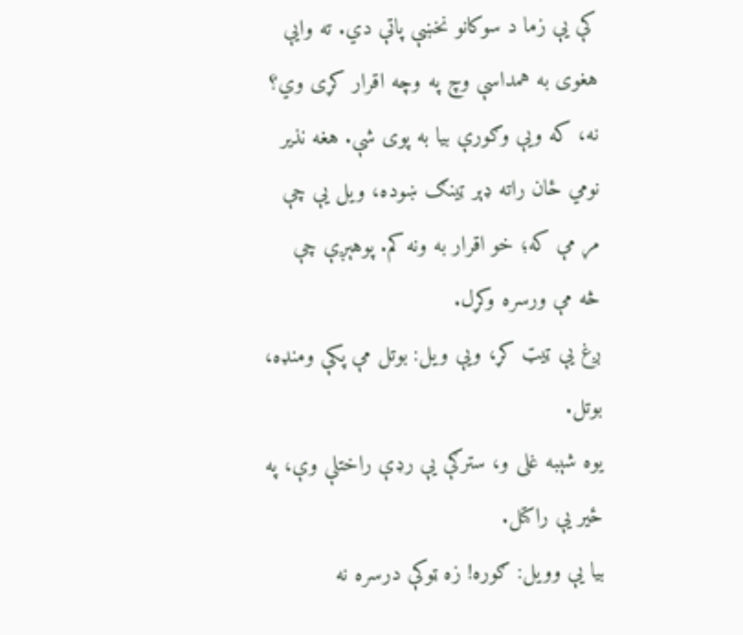كې يې زما د سوكانو نخښې پاتې دي. ته وايې هغوى به همداسې وچ په وچه اقرار كړى وي؟ نه، كه ويې وګورې بيا به پوى شې. هغه نذير نومي ځان راته ډېر ټينګ ښوده، ويل يې چې مړ مې كه؛ خو اقرار به ونه كم. پوهېږې چې څه مې ورسره وكړل.
ږغ يې ټيټ كړ، ويې ويل: بوتل مې پكې ومنډه، بوتل.
يوه شېبه غلى و، سترګې يې رډې راختلې وې، په ځير يې راكتل.
بيا يې وويل: ګوره! زه ټوكې درسره نه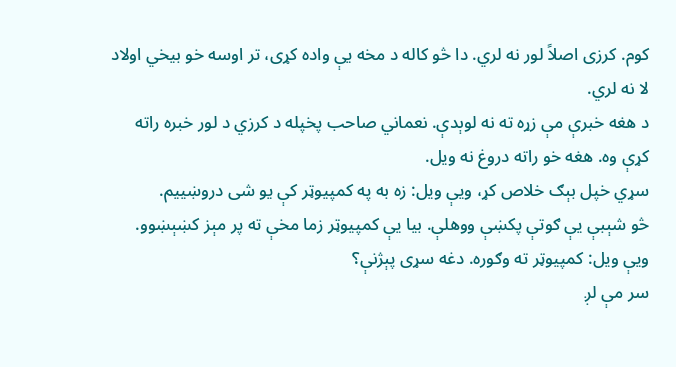كوم. كرزى اصلاً لور نه لري. دا څو كاله د مخه يې واده كړى، تر اوسه خو بيخي اولاد لا نه لري.
د هغه خبرې مې زړه ته نه لوېدې. نعماني صاحب پخپله د كرزي د لور خبره راته كړې وه. هغه خو راته دروغ نه ويل.
سړي خپل بېګ خلاص كړ، ويې ويل: زه به په كمپيوټر كې يو شى دروښييم.
څو شېبې يې ګوتې پكښې ووهلې. بيا يې كمپيوټر زما مخې ته پر مېز كښېښوو. ويې ويل: كمپيوټر ته وګوره. دغه سړى پېژنې؟
سر مې لږ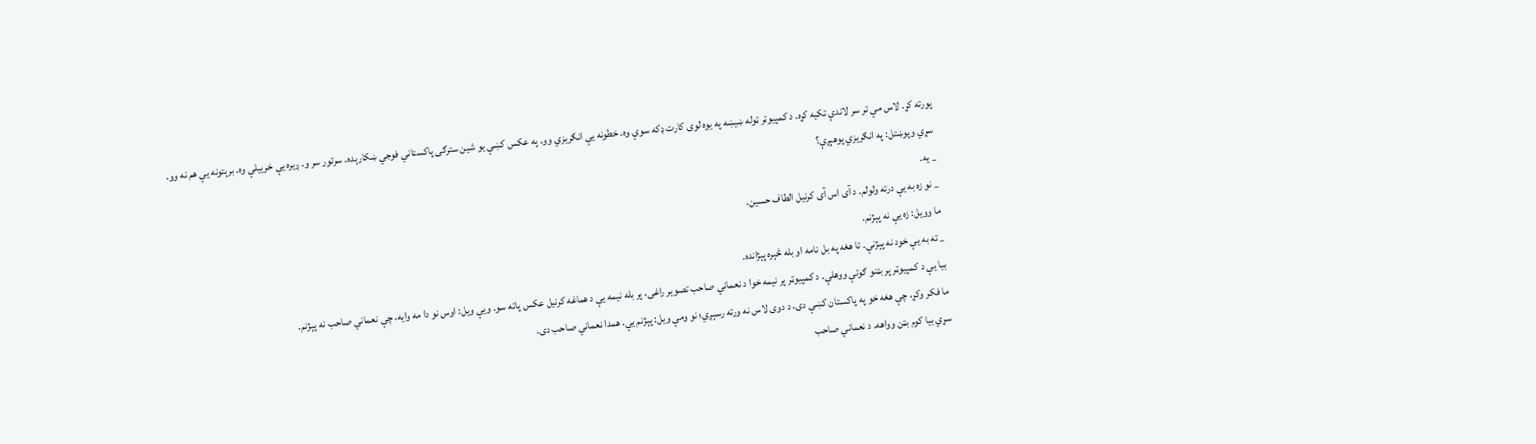پورته كړ. لاس مې تر سر لاندې تكيه كړه. د كمپيوټر ټوله ښيښه په يوه لوى كارت ډكه سوې وه. خطونه يې انګريزي وو. په عكس كښې يو شين سترګى پاكستاني فوجي ښكارېده. سرتور سر و. ږيره يې خرييلې وه. برېتونه يې هم نه وو.
سړي وپوښتل: په انګريزي پوهېږې؟
_ يه.
_ نو زه به يې درته ولولم. د آى اس آى كرنيل الطاف حسين.
ما وويل: زه يې نه پېژنم.
_ ته به يې خود نه پېژنې. تا هغه په بل نامه او بله څېره پېژانده.
بيا يې د كمپيوټر پر بټنو ګوتې ووهلې. د كمپيوټر پر نيمه خوا د نعماني صاحب تصوير راغى، پر بله نيمه يې د هماغه كرنيل عكس پاته سو. ويې ويل: اوس نو دا مه وايه، چې نعماني صاحب نه پېژنم.
ما فكر وكړ، چې هغه خو په پاكستان كښې دى، د دوى لاس نه ورته رسېږي؛ نو ومې ويل: پېژنم يې. همدا نعماني صاحب دى.
سړي بيا كوم بټن وواهه. د نعماني صاحب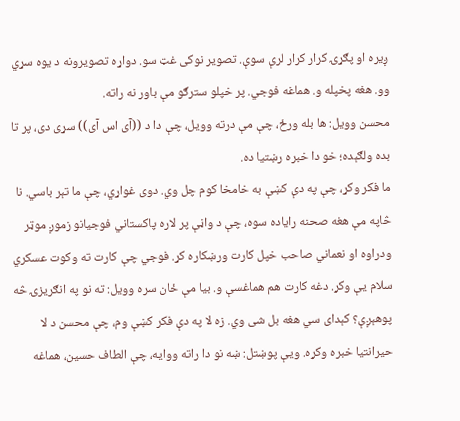ږيره او پګړۍ كرار كرار لرې سوې. تصوير نوكى غټ سو. دواړه تصويرونه د يوه سړي وو. هغه پخپله و. هماغه فوجي. پر خپلو سترګو مې باور نه راته.
محسن وويل: ها بله ورځ، چې مې درته وويل، چې دا د ((آى اس آى)) سړى دى، پر تا بده ولګېده؛ خو دا خبره رښتيا ده.
ما فكر وكړ، چې په دې كښې به خامخا كوم چل وي. دوى غواړي، چې ما تېر باسي. نا څاپه مې هغه صحنه راياده سوه، چې د واڼې پر لاره پاكستاني فوجيانو زموږ موټر ودراوه او نعماني صاحب خپل كارت ورښكاره كړ. فوجي چې كارت ته وكوت عسكري سلام يې وكړ. دغه كارت هم هماغسې و. بيا مې ځان سره وويل: ته نو په انګريزۍ څه پوهېږې؟ كېداى سي هغه بل شى وي. زه لا په دې فكر كښې وم، چې محسن د لا حيرانتيا خبره وكړه. ويې پوښتل: ښه نو دا راته ووايه، چې الطاف حسين، هماغه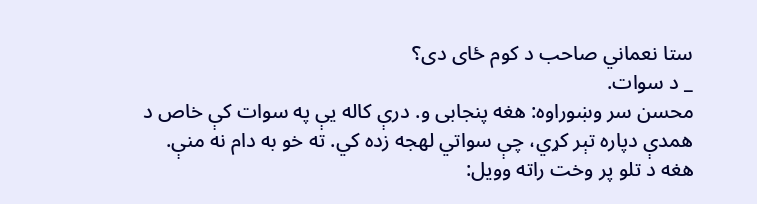ستا نعماني صاحب د كوم ځاى دى؟
_ د سوات.
محسن سر وښوراوه: هغه پنجابى و. درې كاله يې په سوات كې خاص د همدې دپاره تېر كړي، چې سواتي لهجه زده كي. ته خو به دام نه منې.
هغه د تلو پر وخت راته وويل: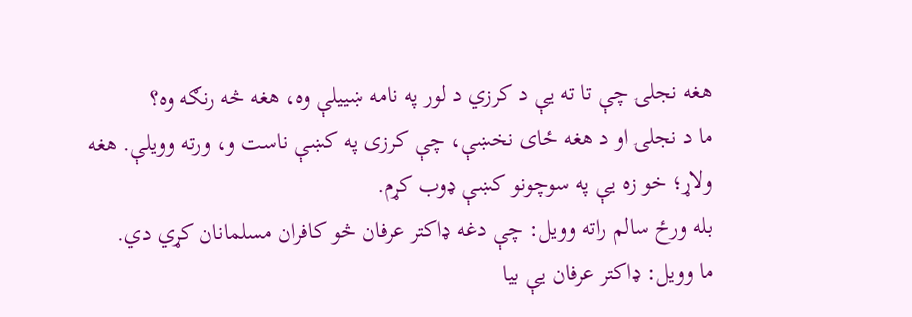هغه نجلۍ چې تا ته يې د كرزي د لور په نامه ښييلې وه، هغه څه رنګه وه؟
ما د نجلۍ او د هغه ځاى نخښې، چې كرزى په كښې ناست و، ورته وويلې. هغه ولاړ؛ خو زه يې په سوچونو كښې ډوب كړم.
بله ورځ سالم راته وويل: چې دغه ډاكتر عرفان څو كافران مسلمانان كړي دي.
ما وويل: ډاكتر عرفان يې بيا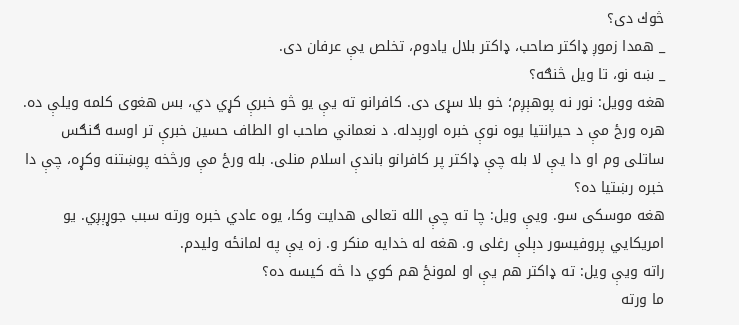څوك دى؟
_ همدا زموږ ډاكتر صاحب، ډاكتر بلال يادوم، تخلص يې عرفان دى.
_ ښه نو، تا ويل څنګه؟
هغه وويل: نور نه پوهېږم؛ خو بلا سړى دى. كافرانو ته يې يو څو خبرې كړي دي، بس هغوى كلمه ويلې ده.
هره ورځ مې د حيرانتيا يوه نوې خبره اورېدله. د نعماني صاحب او الطاف حسين خبرې تر اوسه ګنګس ساتلى وم او دا يې لا بله چې ډاكتر پر كافرانو باندې اسلام منلى. بله ورځ مې ورڅخه پوښتنه وكړه، چې دا خبره رښتيا ده؟
هغه موسكى سو. ويې ويل: چا ته چې الله تعالى هدايت وكا، يوه عادي خبره ورته سبب جوړېږي. يو امريكايي پروفيسور دېلې رغلى و. هغه له خدايه منكر و. زه يې په لمانځه وليدم.
راته ويې ويل: ته ډاكتر هم يې او لمونځ هم كوي دا څه كيسه ده؟
ما ورته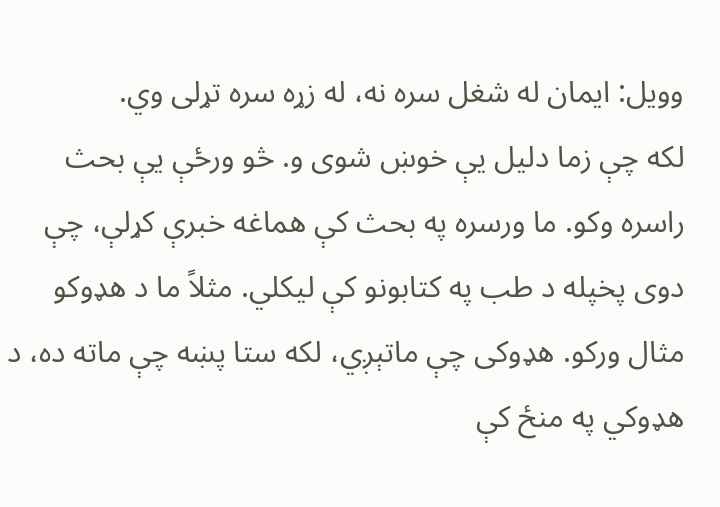وويل: ايمان له شغل سره نه، له زړه سره تړلى وي.
لكه چې زما دليل يې خوښ شوى و. څو ورځې يې بحث راسره وكو. ما ورسره په بحث كې هماغه خبرې كړلې، چې دوى پخپله د طب په كتابونو كې ليكلي. مثلاً ما د هډوكو مثال وركو. هډوكى چې ماتېږي، لكه ستا پښه چې ماته ده، د هډوكي په منځ كې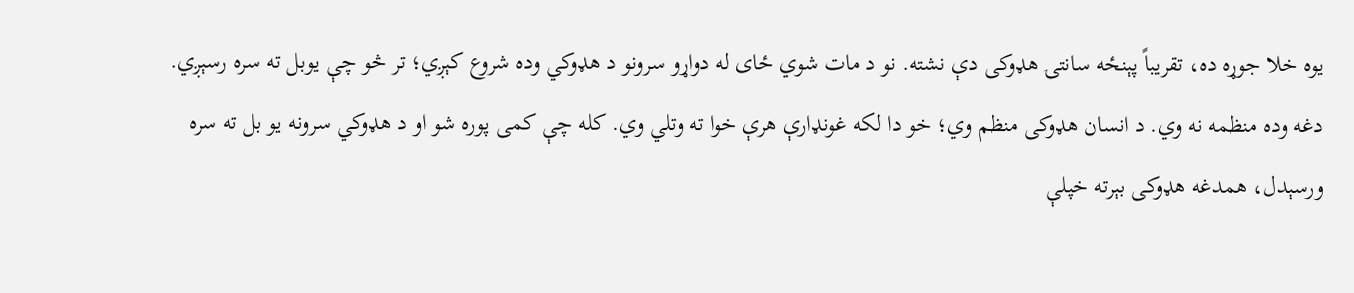يوه خلا جوړه ده، تقريباً پېنځه سانتۍ هډوكى دې نشته. نو د مات شوي ځاى له دواړو سرونو د هډوكي وده شروع كېږي؛ تر څو چې يوبل ته سره رسېږي. دغه وده منظمه نه وي. د انسان هډوكى منظم وي؛ خو دا لكه غونډارې هرې خوا ته وتلي وي. كله چې كمى پوره شو او د هډوكي سرونه يو بل ته سره ورسېدل، همدغه هډوكى بېرته خپلې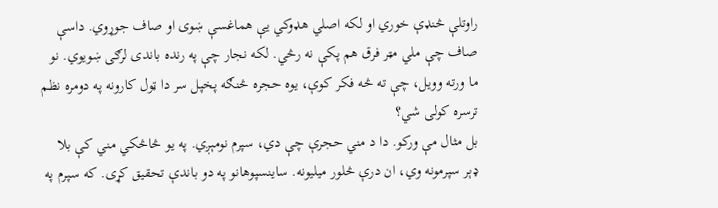راوتلې څنډې خوري او لكه اصلي هډوكي يې هماغسې ښوى او صاف جوړوي. داسې صاف چې ملي مټر فرق هم پكې نه رڅي. لكه نجار چې په رنده باندى لرګى ښويوي. نو ما ورته وويل، چې ته څه فكر كوې، يوه حجره څنګه پخپل سر دا ټول كارونه په دومره نظم ترسره كولى شي؟
بل مثال مې وركو. دا د مني حجرې چې دي، سپرم نومېږي. په يو څاڅكي مني كې بلا ډېر سپرمونه وي، ان درې څلور ميليونه. ساينسپوهانو په دو باندې تحقيق كړى. كه سپرم په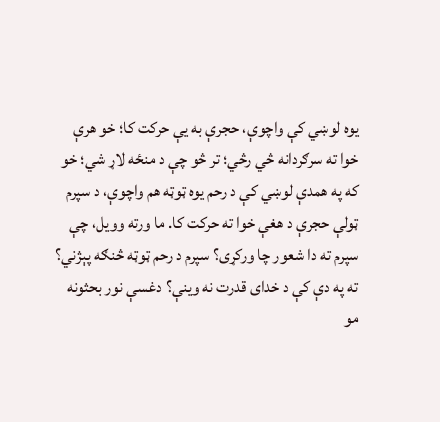يوه لوښي كې واچوې، حجرې به يې حركت كا؛ خو هرې خوا ته سرګردانه څي رڅي؛ تر څو چې د منځه لاړ شي؛ خو كه په همدې لوښي كې د رحم يوه ټوټه هم واچوې، د سپرم ټولې حجرې د هغې خوا ته حركت كا. ما ورته وويل، چې سپرم ته دا شعور چا وركړى؟ سپرم د رحم ټوټه څنګه پېژني؟ ته په دې كې د خداى قدرت نه وينې؟ دغسې نور بحثونه مو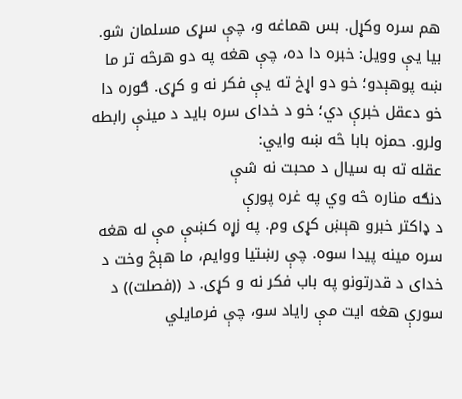هم سره وكړل. بس هماغه و، چې سړى مسلمان شو.
بيا يې وويل: خبره دا ده، چې هغه په دو هرڅه تر ما ښه پوهېدو؛ خو دو اړخ ته يې فكر نه و كړى. ګوره دا خو دعقل خبرې دي؛ خو د خداى سره بايد د مينې رابطه ولرو. حمزه بابا څه ښه وايي:
عقله ته به سيال د محبت نه شې
دنګه مناره څه وي په غره پورې
د ډاكتر خبرو هېښ كړى وم. په زړه كښې مې له هغه سره مينه پيدا سوه. چې رښتيا ووايم، ما هېڅ وخت د خداى د قدرتونو په باب فكر نه و كړى. د ((فصلت)) د سورې هغه ايت مې راياد سو، چې فرمايلي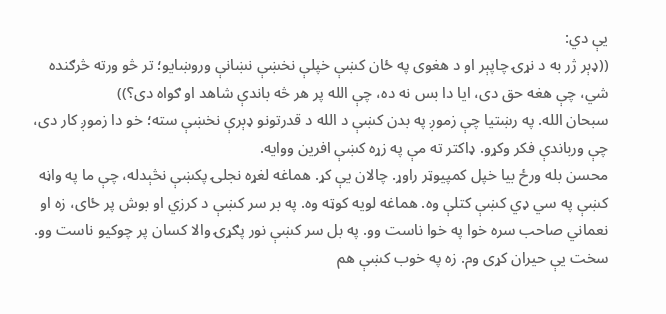يې دي:
((ډېر ژر به د نړۍ چاپېر او د هغوى په ځان كښې خپلې نخښې نښانې وروښايو؛ تر څو ورته څرګنده شي، چې هغه حق دى، ايا دا بس نه ده، چې الله پر هر څه باندې شاهد او ګواه دى؟))
سبحان الله. په رښتيا چې زموږ په بدن كښې د الله د قدرتونو ډېرې نخښې سته؛ خو دا زموږ كار دى، چې ورباندې فكر وكړو. ډاكتر ته مې په زړه كښې افرين ووايه.
محسن بله ورځ بيا خپل كمپيوټر راوړ. چالان يې كړ. هماغه لغړه نجلۍ پكښې نڅېدله، چې ما په واڼه كښې په سي ډي كښې كتلې وه. هماغه لويه كوټه وه. په بر سر كښې د كرزي او بوش پر ځاى، زه او نعماني صاحب سره خوا په خوا ناست وو. په بل سر كښې نور پګړۍ والا كسان پر چوكيو ناست وو. سخت يې حيران كړى وم. زه په خوب كښې هم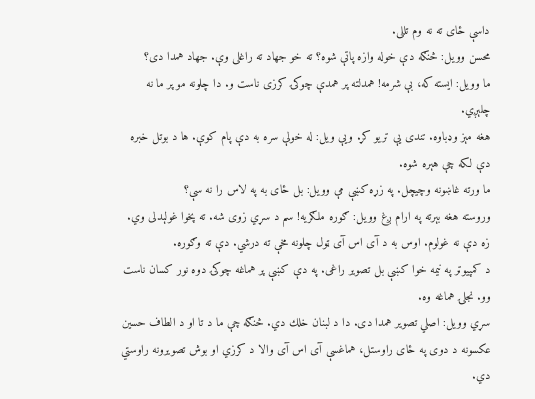داسې ځاى ته نه وم تللى.
محسن وويل: څنګه دې خوله وازه پاتې شوه؟ ته خو جهاد ته راغلى وې. جهاد همدا دى؟
ما وويل: ايسته كه، بې شرمه! همدلته پر همدې چوكۍ كرزى ناست و. دا چلونه مو پر ما نه چلېږي.
هغه مېز وډباوه. تندى يې تريو كړ. ويې ويل: له خولې سره به دې پام كوې. ها د بوتل خبره دې لكه چې هېره شوه.
ما ورته غاښونه وچيچل. په زړه كښې مې وويل: بل ځاى به په لاس را نه سې؟
وروسته هغه بېرته په ارام ږغ وويل: ګوره ملګريه! سم د سړي زوى شه. ته پخوا غولېدلى وي. زه دې نه غولوم. اوس به د آى اس آى ټول چلونه مخې ته درشي. دې ته وګوره.
د كمپيوټر په نيمه خوا كښې بل تصوير راغى. په دې كښې پر هماغه چوكۍ دوه نور كسان ناست وو. نجلۍ هماغه وه.
سړي وويل: اصلي تصوير همدا دى. دا د لبنان خلك دي. څنګه چې ما د تا او د الطاف حسين عكسونه د دوى په ځاى راوستل، هماغسې آى اس آى والا د كرزي او بوش تصويرونه راوستي دي.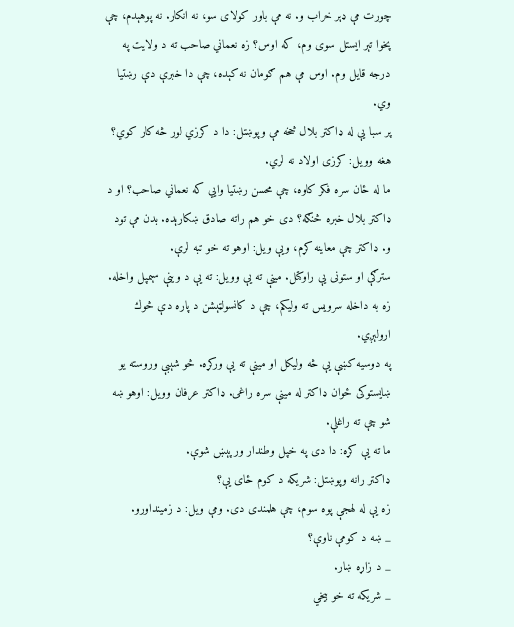چورت مې ډېر خراب و. نه مې باور كولاى سو، نه انكار. نه پوهېدم، چې پخوا تېر ايستل سوى وم، كه اوس؟ زه نعماني صاحب ته د ولايت په درجه قايل وم. اوس مې هم ګومان نه كېده، چې دا خبرې دې رښتيا وي.
پر سبا يې له ډاكتر بلال څخه مې وپوښتل: دا د كرزي لور څه كار كوي؟
هغه وويل: كرزى اولاد نه لري.
ما له ځان سره فكر كاوه، چې محسن رښتيا وايي كه نعماني صاحب؟ او د ډاكتر بلال خبره څنګه؟ دى خو هم راته صادق ښكارېده. بدن مې تود و. ډاكتر چې معاينه كړم، ويې ويل: اوهو ته خو تبه لرې.
سترګې او ستونى يې راوكتل. مينې ته يې وويل: ته يې د وينې سېمپل واخله. زه به داخله سرويس ته وليكم، چې د كانسولټېشن د پاره دې څوك ارولېږي.
په دوسيه كښې يې څه وليكل او مينې ته يې وركړه. څو شېبې وروسته يو ښايستوكى ځوان ډاكتر له مينې سره راغى. ډاكتر عرفان وويل: اوهو ښه شو چې ته راغلې.
ما ته يې كړه: دا دى په خپل وطندار ورپېښ شوې.
ډاكتر رانه وپوښتل: شريكه د كوم ځاى يې؟
زه يې له لهجې پوه سوم، چې هلمندى دى. ومې ويل: د زمينداورو.
_ ښه د كومې ناوې؟
_ د زاړه ښار.
_ شريكه ته خو بيخي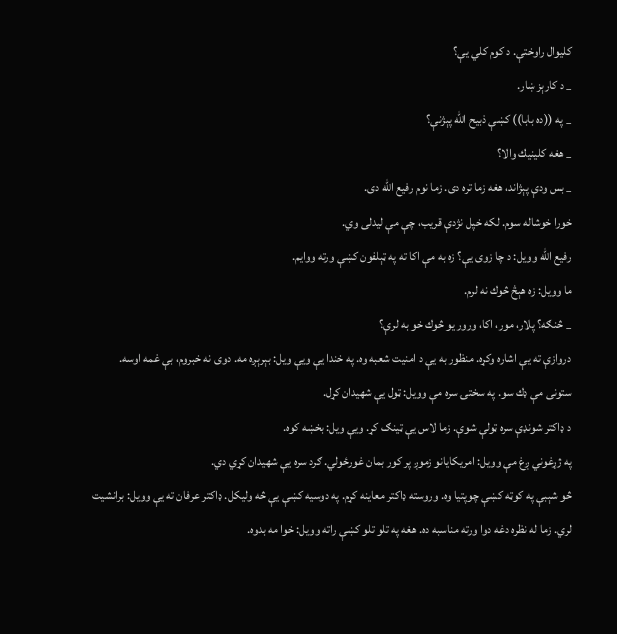كليوال راوختې. د كوم كلي يې؟
_ د كارېز ښار.
_ په ((ده بابا)) كښې ذبيح الله پېژنې؟
_ هغه كلينيك والا؟
_ بس ودې پېژاند، هغه زما تره دى. زما نوم رفيع الله دى.
خورا خوشاله سوم. لكه خپل نژدې قريب، چې مې ليدلى وي.
رفيع الله وويل: د چا زوى يې؟ زه به مې اكا ته په ټېلفون كښې ورته ووايم.
ما وويل: زه هېڅ څوك نه لرم.
_ څنګه؟ پلار، مور، اكا، ورور يو څوك خو به لرې؟
دروازې ته يې اشاره وكړه. منظور به يې د امنيت شعبه وه. په خندا يې ويې ويل: بېرېږه مه. دوى نه خبروم، بې غمه اوسه.
ستونى مې ډك سو. په سختۍ سره مې وويل: ټول يې شهيدان كړل.
د ډاكتر شونډې سره ټولې شوې. زما لاس يې ټينګ كړ. ويې ويل: بخښه كوه.
په ژړغوني ږغ مې وويل: امريكايانو زموږ پر كور بمان غورځولي. ګرد سره يې شهيدان كړي دي.
څو شېبې په كوټه كښې چوپتيا وه. وروسته ډاكتر معاينه كړم. په دوسيه كښې يې څه وليكل. ډاكتر عرفان ته يې وويل: برانشيت لري. زما له نظره دغه دوا ورته مناسبه ده. هغه په تلو تلو كښې راته وويل: خوا مه بدوه.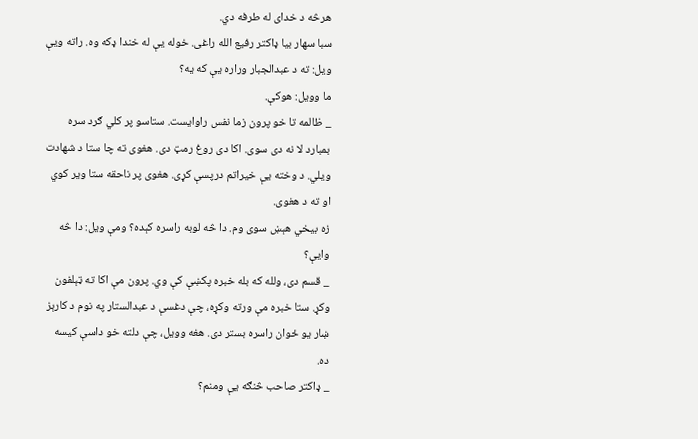هرڅه د خداى له طرفه دي.
سبا سهار بيا ډاكتر رفيع الله راغى. خوله يې له خندا ډكه وه. راته ويې ويل: ته د عبدالجبار وراره يې كه يه؟
ما وويل: هوكې.
_ ظالمه تا خو پرون زما نفس راوايست. ستاسو پر كلي ګرد سره بمبارد لا نه دى سوى. اكا دى روغ رمټ دى. هغوى ته چا ستا د شهادت ويلي. د وخته يې خيراتم درپسې كړى. هغوى پر ناحقه ستا وير كوي او ته د هغوى.
زه بيخي هېښ سوى وم. دا څه لوبه راسره كېده؟ ومې ويل: دا څه وايې؟
_ قسم دى، ولله كه بله خبره پكښې كې وي. پرون مې اكا ته ټېلفون وكړ. ستا خبره مې ورته وكړه، چې دغسې د عبدالستار په نوم د كارېز ښار يو ځوان راسره بستر دى. هغه وويل، چې دلته خو داسې كيسه ده.
_ ډاكتر صاحب څنګه يې ومنم؟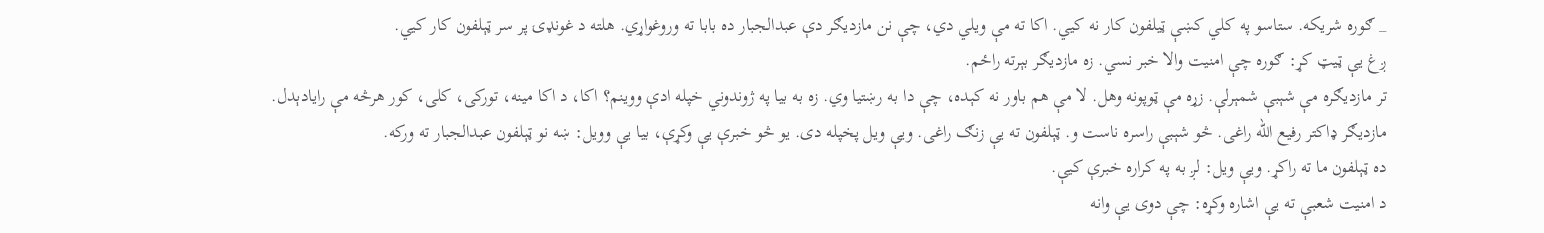_ ګوره شريكه. ستاسو په كلي كښې ټيلفون كار نه كيي. اكا ته مې ويلي دي، چې نن مازديګر دې عبدالجبار ده بابا ته وروغواړي. هلته د غونډۍ پر سر ټېلفون كار كيي.
ږغ يې ټيټ كړ: ګوره چې امنيت والا خبر نسي. زه مازديګر بېرته راځم.
تر مازديګره مې شېبې شمېرلې. زړه مې ټوپونه وهل. لا مې هم باور نه كېده، چې دا به رښتيا وي. زه به بيا په ژوندوني خپله ادې ووينم؟ اكا، د اكا مينه، توركى، كلى، كور هرڅه مې رايادېدل.
مازديګر ډاكتر رفيع الله راغى. څو شېبې راسره ناست و. ټېلفون ته يې زنګ راغى. ويې ويل پخپله دى. يو څو خبرې يې وكړې، بيا يې وويل: ښه نو ټېلفون عبدالجبار ته وركه.
ده ټېلفون ما ته راكړ. ويې ويل: لږ به په كراره خبرې كيې.
د امنيت شعبې ته يې اشاره وكړه: چې دوى يې وانه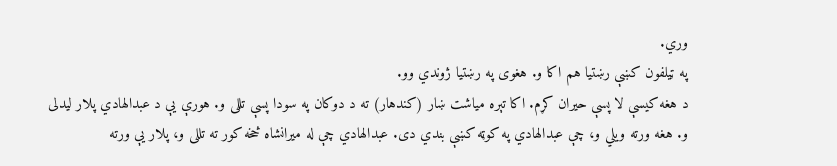وري.
په ټيلفون كښې رښتيا هم اكا و. هغوى په رښتيا ژوندي وو.
د هغه كيسې لا پسې حيران كړم. اكا تېره مياشت ښار (كندهار) ته د دوكان په سودا پسې تللى و. هورې يې د عبدالهادي پلار ليدلى و. هغه ورته ويلي و، چې عبدالهادي په كوټه كښې بندي دى. عبدالهادي چې له ميرانشاه څخه كور ته تللى و، پلار يې ورته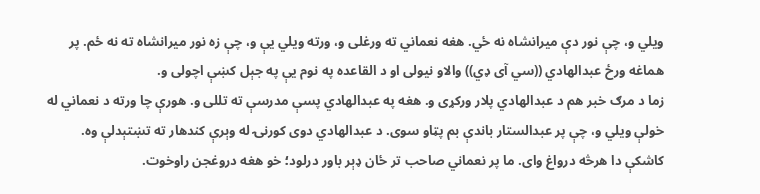ويلي و، چې نور دې ميرانشاه نه ځي. هغه نعماني ته ورغلى و، ورته ويلي يې و، چې زه نور ميرانشاه ته نه ځم. پر هماغه ورځ عبدالهادي ((سي آى ډي)) والاو نيولى او د القاعده په نوم يې په جېل كښې اچولى و.
زما د مرګ خبر هم د عبدالهادي پلار وركړى و. هغه په عبدالهادي پسې مدرسې ته تللى و. هورې چا ورته د نعماني له خولې ويلي و، چې پر عبدالستار باندې بم پټاو سوى. د عبدالهادي دوى كورنۍ له وېرې كندهار ته تښتېدلې وه.
كاشكې دا هرڅه درواغ واى. ما پر نعماني صاحب تر ځان ډېر باور درلود؛ خو هغه دروغجن راوخوت.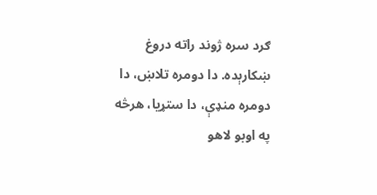ګرد سره ژوند راته دروغ ښكارېده. دا دومره تلاښ، دا دومره منډې، دا ستړيا، هرڅه په اوبو لاهو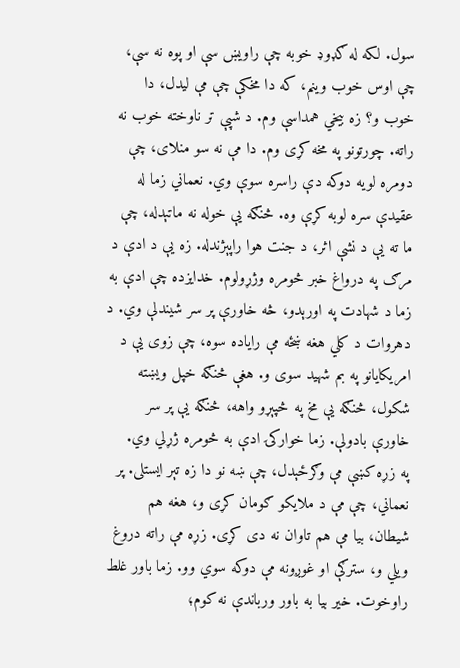سول. لكه له ګډوډ خوبه چې راويښ سې او پوه نه سې، چې اوس خوب وينم، كه دا مخكې چې مې ليدل، دا خوب و؟ زه بيخي همداسې وم. د شپې تر ناوخته خوب نه راته. چورتونو په مخه كړى وم. دا مې نه سو منلاى، چې دومره لويه دوكه دې راسره سوې وي. نعماني زما له عقيدې سره لوبه كړې وه. څنګه يې خوله نه ماتېدله، چې ما ته يې د نشې اثر، د جنت هوا راپېژندله. زه يې د ادې د مرګ په درواغ خبر څومره وژړولوم. خدايزده چې ادې به زما د شهادت په اورېدو، څه خاورې پر سر شيندلې وي. د دهروات د كلي هغه ښځه مې راياده سوه، چې زوى يې د امريكايانو په بم شهيد سوى و. هغې څنګه خپل ويښته شكول، څنګه يې مخ په څپېړو واهه، څنګه يې پر سر خاورې بادولې. زما خواركۍ ادې به څومره ژړلي وي.
په زړه كښې مې وګرځېدل، چې ښه نو دا زه تېر ايستلى. پر نعماني، چې مې د ملايكو ګومان كړى و، هغه هم شيطان، بيا مې هم تاوان نه دى كړى. زړه مې راته دروغ ويلي و، سترګې او غوږونه مې دوكه سوي وو. زما باور غلط راوخوت. خير بيا به باور ورباندې نه كوم؛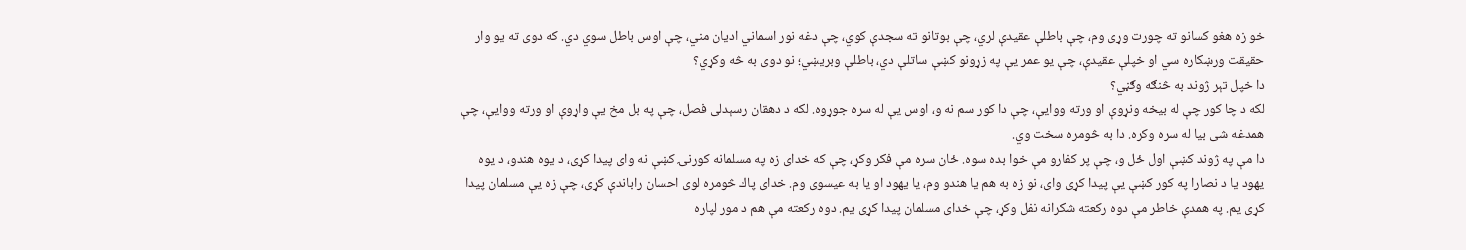خو زه هغو كسانو ته چورت وړى وم، چې باطلې عقيدې لري، چې بوتانو ته سجدې كوي، چې دغه نور اسماني اديان مني، چې اوس باطل سوي دي. كه دوى ته يو وار حقيقت ورښكاره سي او خپلې عقيدې، چې يو عمر يې په زړونو كښې ساتلې دي، باطلې وبريښي؛ نو دوى به څه وكړي؟
دا خپل تېر ژوند به څنګه وګڼي؟
لكه د چا كور چې له بيخه ونړوې او ورته ووايې، چې دا كور سم نه و، اوس يې له سره جوړوه. لكه د دهقان رسېدلى فصل، چې په بل مخ يې واړوې او ورته ووايې، چې همدغه شى بيا له سره وكره. دا به څومره سخت وي.
دا مې په ژوند كښې اول ځل و، چې پر كفارو مې خوا بده سوه. ځان سره مې فكر وكړ، چې كه خداى زه په مسلمانه كورنۍ كښې نه واى پيدا كړى، د يوه هندو، د يوه يهود يا د نصارا په كور كښې يې پيدا كړى واى، نو زه به هم يا هندو وم، يا يهود او يا به عيسوى وم. خداى پاك څومره لوى احسان راباندې كړى، چې زه يې مسلمان پيدا كړى يم. په همدې خاطر مې دوه ركعته شكرانه نفل وكړ، چې خداى مسلمان پيدا كړى يم. دوه ركعته مې هم د مور لپاره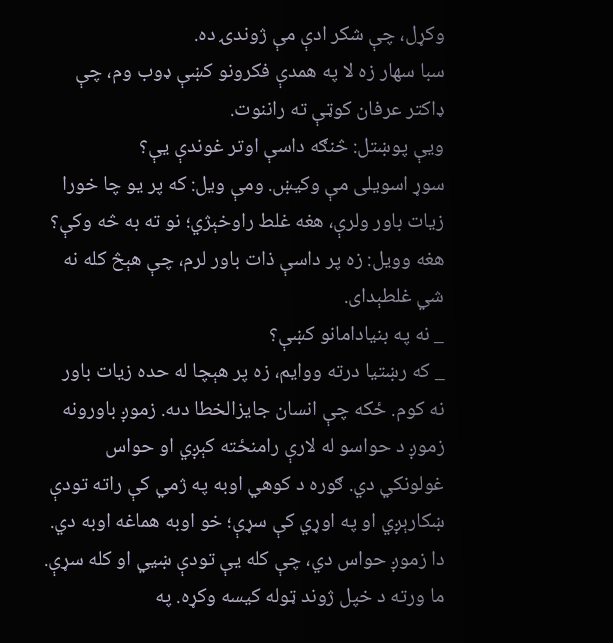وكړل، چې شكر ادې مې ژوندۍ ده.
سبا سهار زه لا په همدې فكرونو كښې ډوب وم، چې ډاكتر عرفان كوټې ته راننوت.
ويې پوښتل: څنګه داسې اوتر غوندې يې؟
سوړ اسويلى مې وكيښ. ومې ويل: كه پر يو چا خورا زيات باور ولرې، هغه غلط راوخېژي؛ نو ته به څه وكې؟
هغه وويل: زه پر داسې ذات باور لرم، چې هېڅ كله نه شي غلطېداى.
_ نه په بنيادامانو كښې؟
_ كه رښتيا درته ووايم، زه پر هېچا له حده زيات باور نه كوم. ځكه چې انسان جايزالخطا دىه. زموږ باورونه زموږ د حواسو له لارې رامنځته كېږي او حواس غولونكي دي. ګوره د كوهي اوبه په ژمي كې راته تودې ښكارېږي او په اوړي كې سړې؛ خو اوبه هماغه اوبه دي. دا زموږ حواس دي، چې كله يې تودې ښيي او كله سړې.
ما ورته د خپل ژوند ټوله كيسه وكړه. په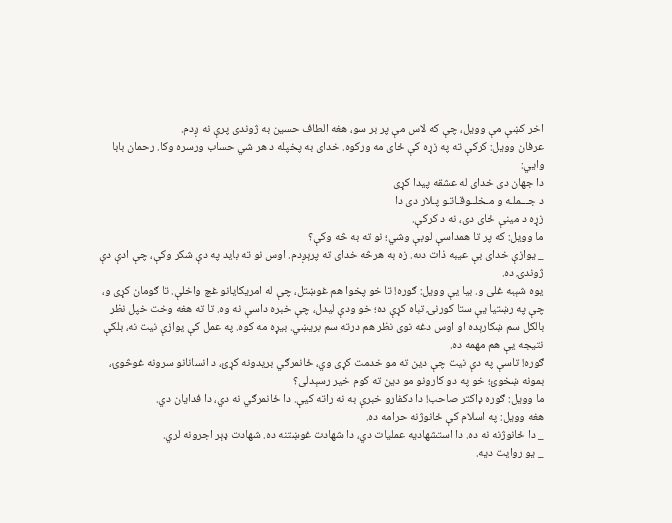اخر كښې مې وويل، چې كه لاس مې پر بر سو، هغه الطاف حسين به ژوندى پرې نه ږدم.
عرفان وويل: كركې ته په زړه كې ځاى مه وركوه. خداى به پخپله د هر شي حساب ورسره وكا. رحمان بابا وايي:
دا جهان دى خداى له عشقه پيدا كړى
د جـــملـه و مـخلــوقـاتـو پـلار دى دا
زړه د مينې ځاى دى، نه د كركې.
ما وويل: كه پر تا همداسې لوبې وشي؛ نو ته به څه وكې؟
_ يوازې خداى بې عيبه ذات دىه. زه به هرڅه خداى ته پرېږدم. اوس نو ته بايد په دې شكر وكې، چې ادې دې ژوندۍ ده.
يوه شېبه غلى و. بيا يې وويل: ګوره! تا خو پخوا هم غوښتل، چې له امريكايانو غچ واخلې. تا ګومان كړى و، چې په رښتيا يې ستا كورنۍ تباه كړې ده؛ خو ودې ليدل، چې خبره داسې نه وه. تا ته هغه وخت خپل نظر بالكل سم ښكارېده او اوس دغه نوى نظر هم درته سم بريښي. بيړه مه كوه. په عمل كې يوازې نيت نه، بلكې نتيجه يې هم مهمه ده.
ګوره! تاسې په دې نيت چې دين ته مو خدمت كړى وي، ځانمرګي بريدونه كړئ، د انسانانو سرونه غوڅوئ، بمونه ښخوئ؛ خو په دو كارونو مو دين ته كوم خير رسېدلى؟
ما وويل: ګوره ډاكتر صاحب! دا دكفارو خبرې به نه راته كيې. دا ځانمرګي نه دي، دا فدايان دي.
هغه وويل: په اسلام كې ځانوژنه حرامه ده.
_ دا ځانوژنه نه ده. دا استشهاديه عمليات دي، دا شهادت غوښتنه ده. شهادت ډېر اجرونه لري.
_ يو روايت ديه.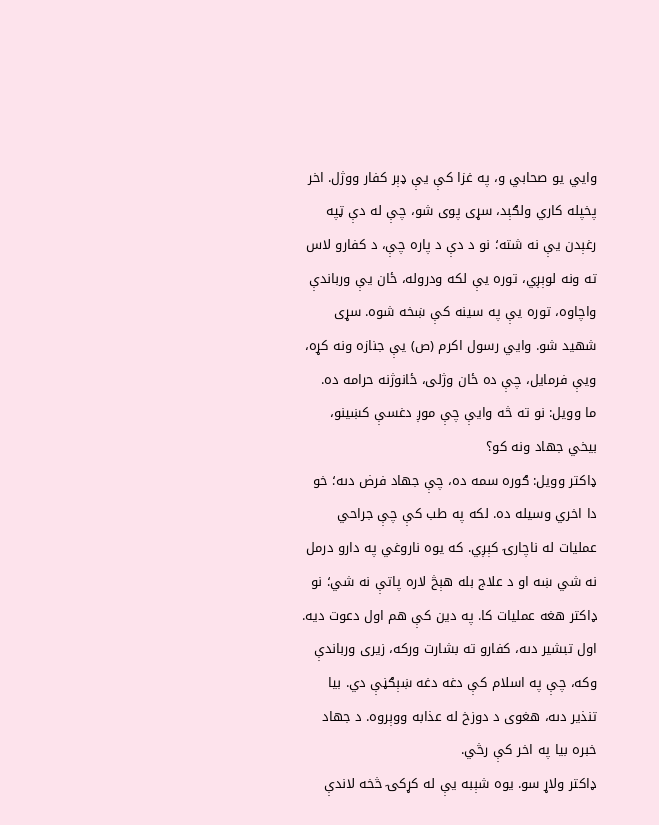وايي يو صحابي و، په غزا كې يې ډېر كفار ووژل. اخر پخپله كاري ولګېد، سړى پوى شو، چې له دې ټپه رغېدن يې نه شته؛ نو د دې د پاره چې، د كفارو لاس ته ونه لوېږي، توره يې لكه ودروله، ځان يې ورباندې واچاوه، توره يې په سينه كې ښخه شوه. سړى شهيد شو. وايي رسول اكرم (ص) يې جنازه ونه كړه، ويې فرمايل، چې ده ځان وژلى، ځانوژنه حرامه ده.
ما وويل: نو ته څه وايې چې موږ دغسې كښينو، بيخي جهاد ونه كو؟
ډاكتر وويل: ګوره سمه ده، چې جهاد فرض دىه؛ خو دا اخري وسيله ده. لكه په طب كې چې جراحي عمليات له ناچارۍ كېږي. كه يوه ناروغي په دارو درمل نه شي ښه او د علاج بله هېڅ لاره پاتې نه شي؛ نو ډاكتر هغه عمليات كا. په دين كې هم اول دعوت ديه. اول تبشير دىه، كفارو ته بشارت وركه، زيرى ورباندې وكه، چې په اسلام كې دغه دغه ښېګڼې دي. بيا تنذير دىه، هغوى د دوزخ له عذابه ووېروه. د جهاد خبره بيا په اخر كې رڅي.
ډاكتر ولاړ سو. يوه شېبه يې له كړكۍ څخه لاندې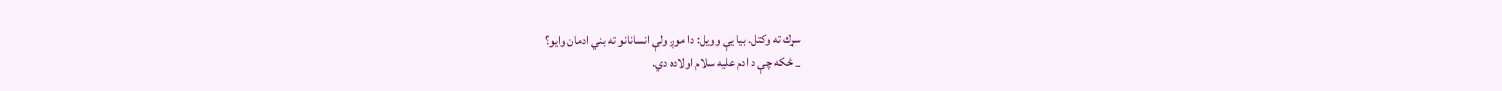سړك ته وكتل. بيا يې وويل: دا موږ ولې انسانانو ته بني ادمان وايو؟
_ ځكه چې د ادم عليه سلام اولاده دي.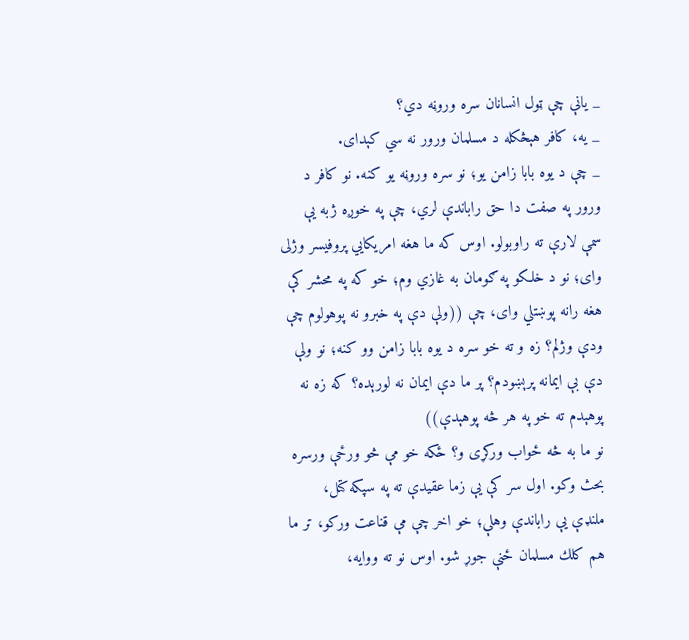_ يانې چې ټول انسانان سره وروڼه دي؟
_ يه، كافر هېڅكله د مسلمان ورور نه سي كېداى.
_ چې د يوه بابا زامن يو؛ نو سره وروڼه يو كنه. نو كافر د ورور په صفت دا حق راباندې لري، چې په خوږه ژبه يې سمې لارې ته راوبولو. اوس كه ما هغه امريكايي پروفيسر وژلى واى؛ نو د خلكو په ګومان به غازي وم؛ خو كه په محشر كې هغه رانه پوښتلي واى، چې ((ولې دې په خبرو نه پوهولوم چې ودې وژلم؟ زه و ته خو سره د يوه بابا زامن وو كنه؛ نو ولې دې بې ايمانه پرېښودم؟ پر ما دې ايمان نه لورېده؟ كه زه نه پوهېدم ته خو په هر څه پوهېدې))
نو ما به څه ځواب وركړى و؟ ځكه خو مې څو ورځې ورسره بحث وكو. اول سر كې يې زما عقيدې ته په سپكه كتل، ملنډې يې راباندې وهلې؛ خو اخر چې مې قناعت وركو، تر ما هم كلك مسلمان ځنې جوړ شو. اوس نو ته ووايه،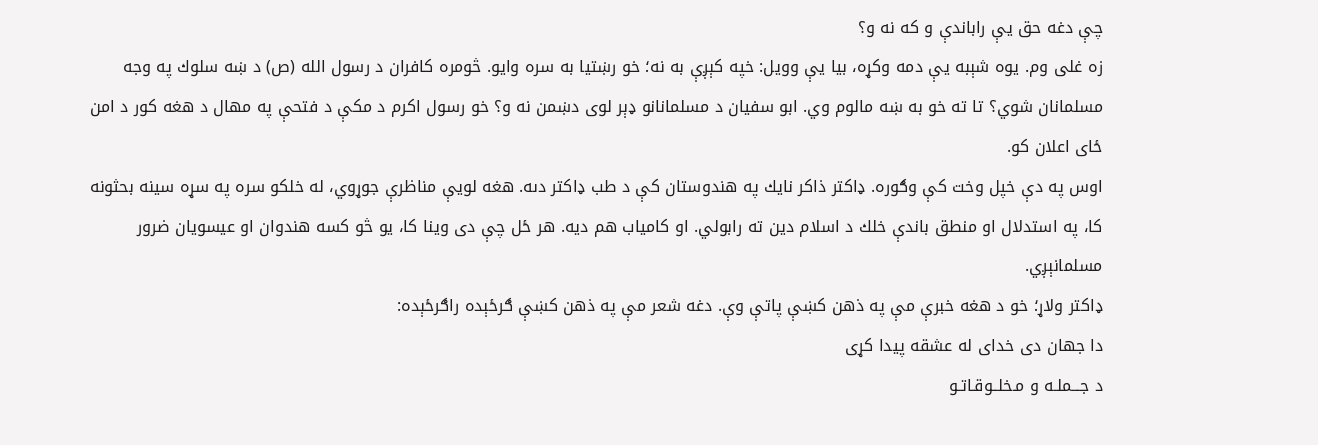چې دغه حق يې راباندې و كه نه و؟
زه غلى وم. يوه شېبه يې دمه وكړه، بيا يې وويل: خپه كېږې به نه؛ خو رښتيا به سره وايو. څومره كافران د رسول الله (ص) د ښه سلوك په وجه مسلمانان شوي؟ تا ته خو به ښه مالوم وي. ابو سفيان د مسلمانانو ډېر لوى دښمن نه و؟ خو رسول اكرم د مكې د فتحې په مهال د هغه كور د امن ځاى اعلان كو.
اوس په دې خپل وخت كې وګوره. ډاكتر ذاكر نايك په هندوستان كې د طب ډاكتر دىه. هغه لويې مناظرې جوړوي، له خلكو سره په سړه سينه بحثونه كا، په استدلال او منطق باندې خلك د اسلام دين ته رابولي. او كامياب هم ديه. هر ځل چې دى وينا كا، يو څو كسه هندوان او عيسويان ضرور مسلمانېږي.
ډاكتر ولاړ؛ خو د هغه خبرې مې په ذهن كښې پاتې وې. دغه شعر مې په ذهن كښې ګرځېده راګرځېده:
دا جهان دى خداى له عشقه پيدا كړى
د جـــملـه و مـخلــوقـاتـو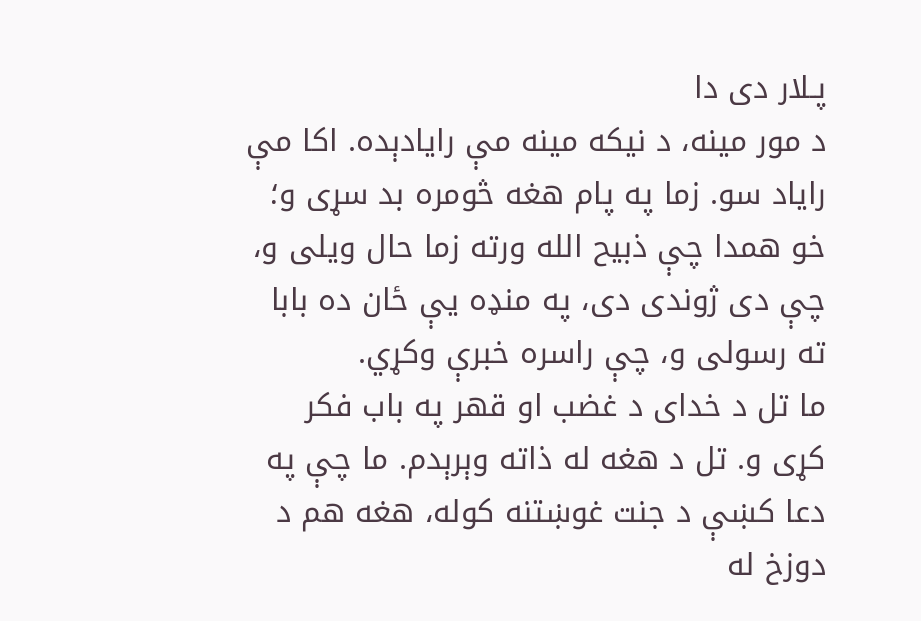پـلار دى دا
د مور مينه، د نيكه مينه مې رايادېده. اكا مې راياد سو. زما په پام هغه څومره بد سړى و؛ خو همدا چې ذبيح الله ورته زما حال ويلى و، چې دى ژوندى دى، په منډه يې ځان ده بابا ته رسولى و، چې راسره خبرې وكړي.
ما تل د خداى د غضب او قهر په باب فكر كړى و. تل د هغه له ذاته وېرېدم. ما چې په دعا كښې د جنت غوښتنه كوله، هغه هم د دوزخ له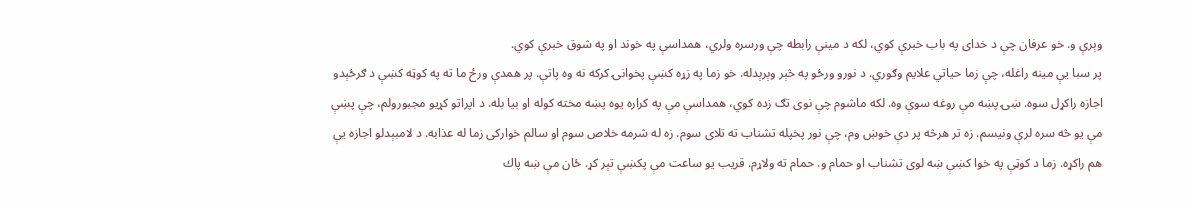وېرې و. خو عرفان چې د خداى په باب خبرې كوي، لكه د مينې رابطه چې ورسره ولري، همداسې په خوند او په شوق خبرې كوي.
پر سبا يې مينه راغله، چې زما حياتي علايم وګوري. د نورو ورځو په څېر وېرېدله. خو زما په زړه كښې پخوانۍ كركه نه وه پاتې. پر همدې ورځ ما ته په كوټه كښې د ګرځېدو اجازه راكړل سوه. ښۍ پښه مې روغه سوې وه. لكه ماشوم چې نوى تګ زده كوي، همداسې مې په كراره يوه پښه مخته كوله او بيا بله. د اپراتو كړيو مجبورولم، چې پښې مې يو څه سره لرې ونيسم. زه تر هرڅه پر دې خوښ وم، چې نور پخپله تشناب ته تلاى سوم. زه له شرمه خلاص سوم او سالم خواركى زما له عذابه. د لامبېدلو اجازه يې هم راكړه. زما د كوټې په خوا كښې ښه لوى تشناب او حمام و. حمام ته ولاړم. قريب يو ساعت مې پكښې تېر كړ. ځان مې ښه پاك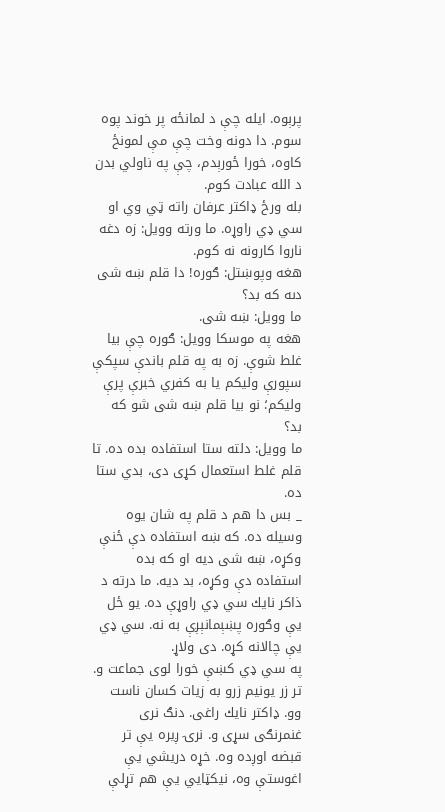پرېوه. ايله چې د لمانځه پر خوند پوه سوم. دا دونه وخت چې مې لمونځ كاوه، خورا ځورېدم، چې په ناولي بدن د الله عبادت كوم.
بله ورځ ډاكتر عرفان راته ټي وي او سي ډي راوړه. ما ورته وويل: زه دغه ناروا كارونه نه كوم.
هغه وپوښتل: ګوره! دا قلم ښه شى دىه كه بد؟
ما وويل: ښه شى.
هغه په موسكا وويل: ګوره چې بيا غلط شوې. زه به په قلم باندې سپكې سپورې وليكم يا به كفري خبرې پرې وليكم؛ نو بيا قلم ښه شى شو كه بد؟
ما وويل: دلته ستا استفاده بده ده. تا قلم غلط استعمال كړى دى، بدي ستا ده.
_ بس دا هم د قلم په شان يوه وسيله ده. كه ښه استفاده دې ځنې وكړه، ښه شى ديه او كه بده استفاده دې وكړه، بد ديه. ما درته د ذاكر نايك سي ډي راوړې ده. يو ځل يې وګوره پښېمانېږې به نه. سي ډي يې چالانه كړه. دى ولاړ.
په سي ډي كښې خورا لوى جماعت و. تر زر يونيم زرو به زيات كسان ناست وو. ډاكتر نايك راغى. دنګ نرى غنمرنګى سړى و. نرۍ ږيره يې تر قبضه اوږده وه. خړه دريشي يې اغوستې وه، نيكټايي يې هم تړلې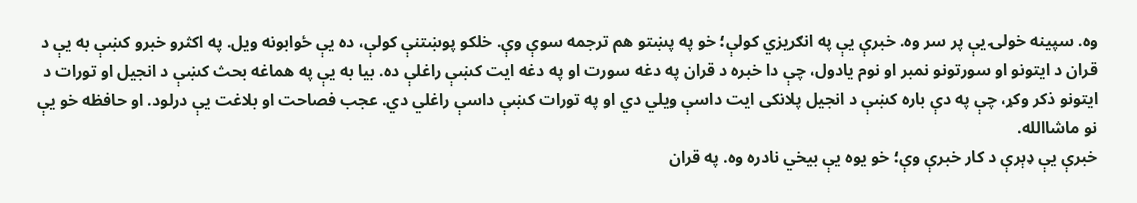وه. سپينه خولۍ يې پر سر وه. خبرې يې په انګريزي كولې؛ خو په پښتو هم ترجمه سوې وې. خلكو پوښتنې كولې، ده يې ځوابونه ويل. په اكثرو خبرو كښې به يې د قران د ايتونو او سورتونو نمبر او نوم يادول، چې دا خبره د قران په دغه سورت او په دغه ايت كښې راغلې ده. بيا به يې په هماغه بحث كښې د انجيل او تورات د ايتونو ذكر وكړ، چې په دې باره كښې د انجيل پلانكى ايت داسې ويلي دي او په تورات كښې داسې راغلي دي. عجب فصاحت او بلاغت يې درلود. او حافظه خو يې نو ماشاالله.
خبرې يې ډېرې د كار خبرې وې؛ خو يوه يې بيخي نادره وه. په قران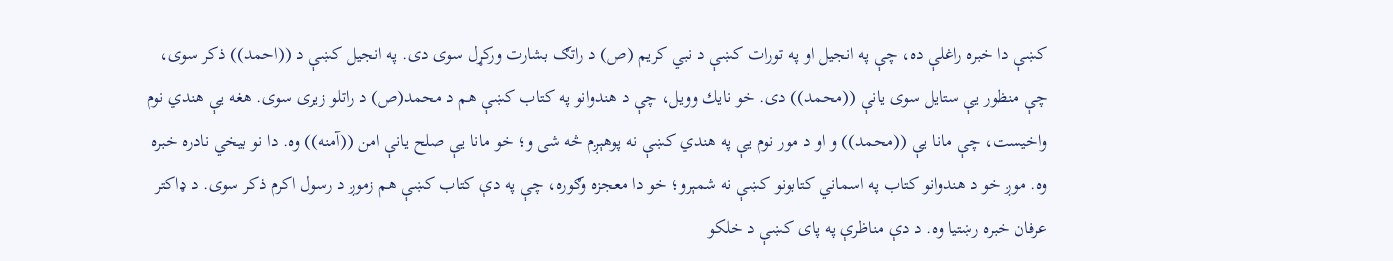كښې دا خبره راغلې ده، چې په انجيل او په تورات كښې د نبي كريم (ص) د راتګ بشارت وركړل سوى دى. په انجيل كښې د ((احمد)) ذكر سوى، چې منظور يې ستايل سوى يانې ((محمد)) دى. خو نايك وويل، چې د هندوانو په كتاب كښې هم د محمد(ص) د راتلو زيرى سوى. هغه يې هندي نوم واخيست، چې مانا يې ((محمد)) و او د مور نوم يې په هندي كښې نه پوهېږم څه شى و؛ خو مانا يې صلح يانې امن ((آمنه)) وه. دا نو بيخي نادره خبره وه. موږ خو د هندوانو كتاب په اسماني كتابونو كښې نه شمېرو؛ خو دا معجزه وګوره، چې په دې كتاب كښې هم زموږ د رسول اكرم ذكر سوى. د ډاكتر عرفان خبره رښتيا وه. د دې مناظرې په پاى كښې د خلكو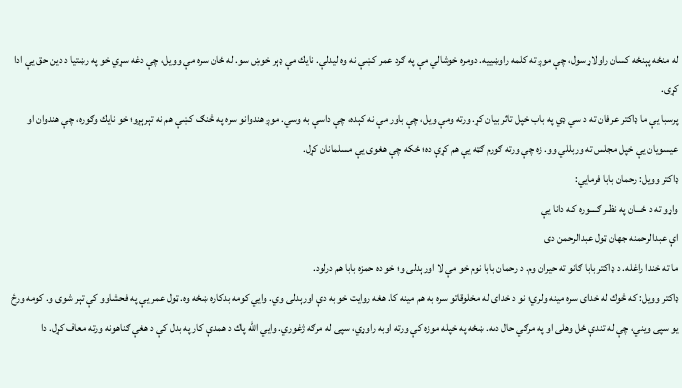له منځه پېنځه كسان راولاړ سول، چې موږ ته كلمه راوښييه. دومره خوشالي مې په ګرد عمر كښې نه وه ليدلې. نايك مې ډېر خوښ سو. له ځان سره مې وويل، چې دغه سړي خو په رښتيا د دين حق يې ادا كړى.
پرسبا يې ما ډاكتر عرفان ته د سي ډي په باب خپل تاثر بيان كړ. ورته ومې ويل، چې باور مې نه كېده، چې داسې به وسي. موږ هندوانو سره په څنګ كښې هم نه تېرېږو؛ خو نايك وګوره، چې هندوان او عيسويان يې خپل مجلس ته وربللي وو. زه چې ورته ګورم ګټه يې هم كړې ده؛ ځكه چې هغوى يې مسلمانان كړل.
ډاكتر وويل: رحمان بابا فرمايي:
واړو ته د ځـــان په نظـر ګــــوره كـه دانا يې
اې عبدالرحمنه جهان ټول عبدالرحمن دى
ما ته خندا راغله. د ډاكتر بابا ګانو ته حيران وم. د رحمان بابا نوم خو مې لا اورېدلى و؛ خو ده حمزه بابا هم درلود.
ډاكتر وويل: كه څوك له خداى سره مينه ولري؛ نو د خداى له مخلوقاتو سره به هم مينه كا. هغه روايت خو به دې اورېدلى وي. وايي كومه بدكاره ښځه وه. ټول عمر يې په فحشاوو كې تېر شوى و. كومه ورځ يو سپى ويني، چې له تندې ځل وهلى او په مرګي حال دىه. ښځه په خپله موزه كې ورته اوبه راوړي، سپى له مرګه ژغوري. وايي الله پاك د همدې كار په بدل كې د هغې ګناهونه ورته معاف كړل. دا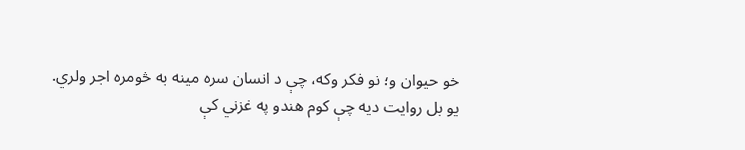خو حيوان و؛ نو فكر وكه، چې د انسان سره مينه به څومره اجر ولري.
يو بل روايت ديه چې كوم هندو په غزني كې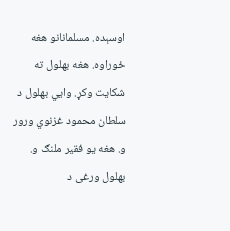اوسېده. مسلمانانو هغه ځوراوه. هغه بهلول ته شكايت وكړ. وايي بهلول د سلطان محمود غزنوي ورور و. هغه يو فقير ملنګ و. بهلول ورغى د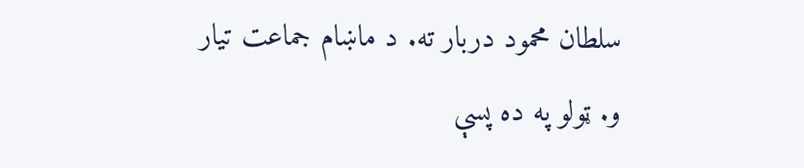سلطان محمود دربار ته. د ماښام جماعت تيار و. ټولو په ده پسې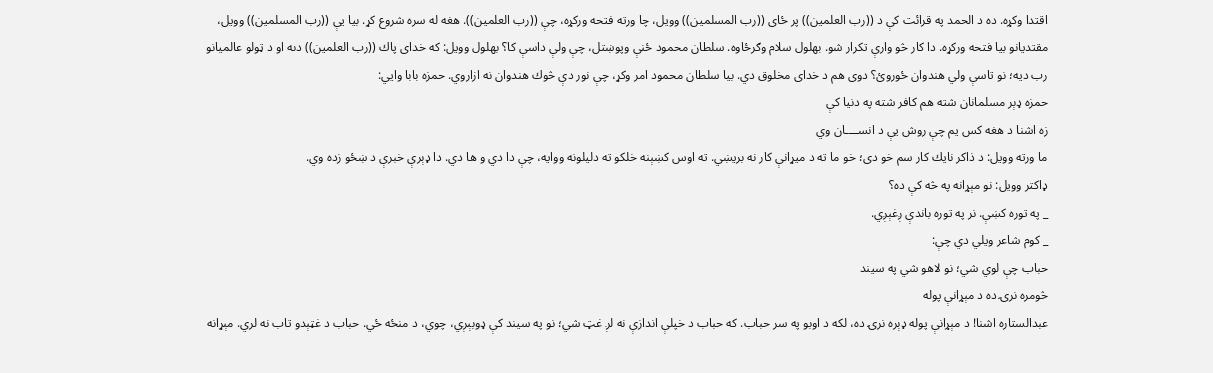اقتدا وكړه. ده د الحمد په قرائت كې د ((رب العلمين)) پر ځاى ((رب المسلمين)) وويل، چا ورته فتحه وركړه، چې ((رب العلمين)). هغه له سره شروع كړ. بيا يې ((رب المسلمين)) وويل، مقتديانو بيا فتحه وركړه. دا كار څو وارې تكرار شو. بهلول سلام وګرځاوه. سلطان محمود ځنې وپوښتل، چې ولې داسې كا؟ بهلول وويل: كه خداى پاك ((رب العلمين)) دىه او د ټولو عالميانو رب ديه؛ نو تاسې ولي هندوان ځوروئ؟ دوى هم د خداى مخلوق دي. بيا سلطان محمود امر وكړ، چې نور دې څوك هندوان نه ازاروي. حمزه بابا وايي:
حمزه ډېر مسلمانان شته هم كافر شته په دنيا كې
زه اشنا د هغه كس يم چې روش يې د انســــان وي
ما ورته وويل: د ذاكر نايك كار سم خو دى؛ خو ما ته د ميړانې كار نه بريښي. ته اوس كښېنه خلكو ته دليلونه ووايه، چې دا دي و ها دي. دا ډېرې خبرې د ښځو زده وي.
ډاكتر وويل: نو مېړانه په څه كې ده؟
_ په توره كښې. نر په توره باندې ږغېږي.
_ كوم شاعر ويلي دي چې:
حباب چې لوي شي؛ نو لاهو شي په سيند
څومره نرۍ ده د مېړانې پوله
عبدالستاره اشنا! د مېړانې پوله ډېره نرۍ ده، لكه د اوبو په سر حباب. كه حباب د خپلې اندازې نه لږ غټ شي؛ نو په سيند كې ډوبېږي، چوي، د منځه ځي. حباب د غټېدو تاب نه لري. مېړانه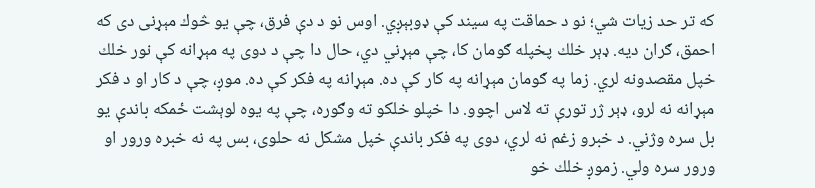كه تر حد زيات شي؛ نو د حماقت په سيند كې ډوبېږي. اوس نو د دې فرق، چې يو څوك مېړنى دى كه احمق، ګران ديه. ډېر خلك پخپله ګومان كا، چې مېړني دي، حال دا چې د دوى په مېړانه كې نور خلك خپل مقصدونه لري. زما په ګومان مېړانه په كار كې ده. مېړانه په فكر كې ده. موږ، چې د كار او د فكر مېړانه نه لرو، ډېر ژر تورې ته لاس اچوو. دا خپلو خلكو ته وګوره، چې په يوه لوېشت ځمكه باندې يو بل سره وژني. د خبرو زغم نه لري، دوى په فكر باندې خپل مشكل نه حلوى، بس په نه خبره ورور او ورور سره ولي. زموږ خلك خو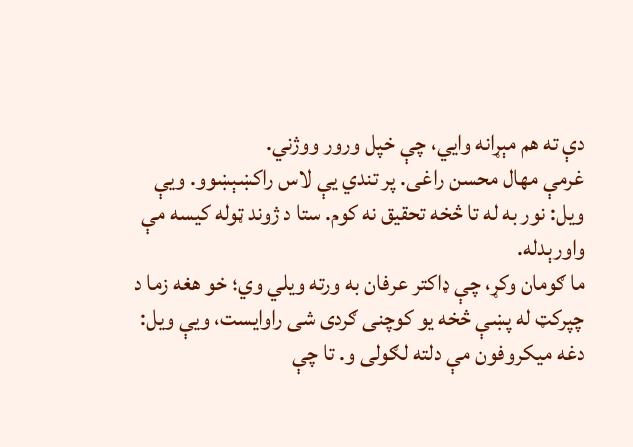دې ته هم مېړانه وايي، چې خپل ورور ووژني.
غرمې مهال محسن راغى. پر تندي يې لاس راكښېښوو. ويې ويل: نور به له تا څخه تحقيق نه كوم. ستا د ژوند ټوله كيسه مې واورېدله.
ما ګومان وكړ، چې ډاكتر عرفان به ورته ويلي وي؛ خو هغه زما د چپركټ له پښې څخه يو كوچنى ګردى شى راوايست، ويې ويل: دغه ميكروفون مې دلته لګولى و. تا چې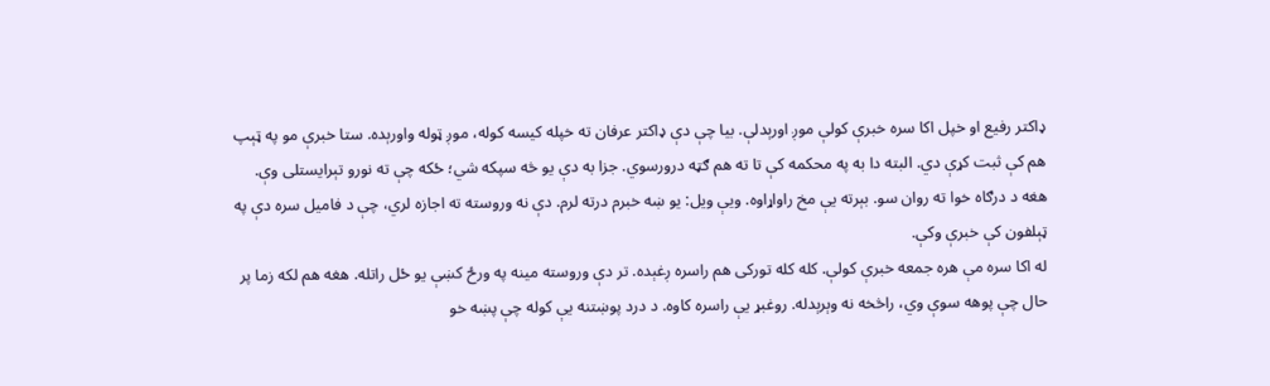ډاكتر رفيع او خپل اكا سره خبرې كولې موږ اورېدلې. بيا چې دې ډاكتر عرفان ته خپله كيسه كوله، موږ ټوله واورېده. ستا خبرې مو په ټېپ هم كې ثبت كړې دي. البته دا به په محكمه كې تا ته هم ګټه درورسوي. جزا به دې يو څه سپكه شي؛ ځكه چې ته نورو تېرايستلى وې.
هغه د درګاه خوا ته روان سو. بېرته يې مخ راواړاوه. ويې ويل: يو ښه خبرم درته لرم. دې نه وروسته ته اجازه لري، چې د فاميل سره دې په ټېلفون كې خبرې وكې.
له اكا سره مې هره جمعه خبرې كولې. كله كله توركى هم راسره ږغېده. تر دې وروسته مينه په ورځ كښې يو ځل راتله. هغه هم لكه زما پر حال چې پوهه سوې وي، راڅخه نه وېرېدله. روغبړ يې راسره كاوه. د درد پوښتنه يې كوله چې پښه خو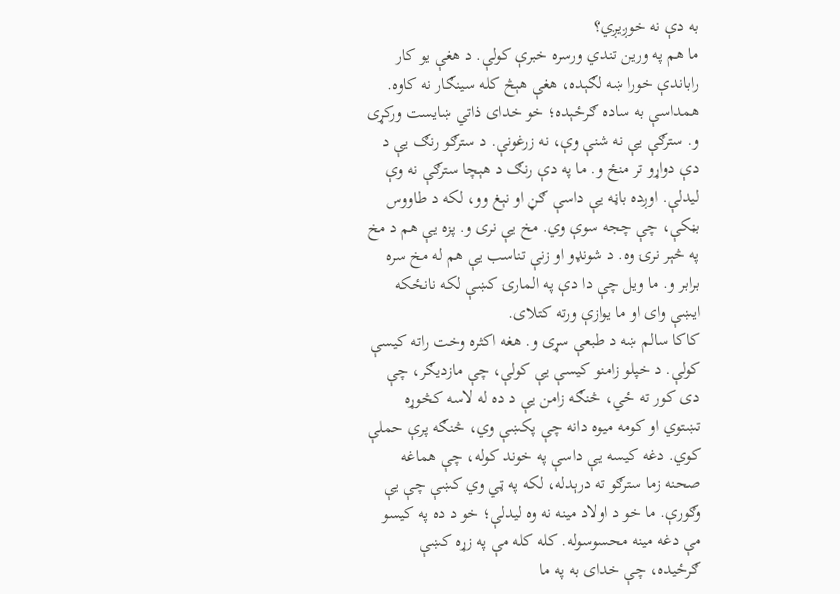به دې نه خوږيږي؟
ما هم په ورين تندي ورسره خبرې كولې. د هغې يو كار راباندې خورا ښه لګېده، هغې هېڅ كله سينګار نه كاوه. همداسې به ساده ګرځېده؛ خو خداى ذاتي ښايست وركړى و. سترګې يې نه شنې وې، نه زرغونې. د سترګو رنګ يې د دې دواړو تر منځ و. ما په دې رنګ د هېچا سترګې نه وې ليدلې. اوږده باڼه يې داسې ګڼ او نېغ وو، لكه د طاووس بڼكې، چې چجه سوې وي. مخ يې نرى و. پزه يې هم د مخ په څېر نرۍ وه. د شونډو او زنې تناسب يې هم له مخ سره برابر و. ما ويل چې دا دې په المارۍ كښې لكه نانځكه ايښې واى او ما يوازې ورته كتلاى.
كاكا سالم ښه د طبعې سړى و. هغه اكثره وخت راته كيسې كولې. د خپلو زامنو كيسې يې كولې، چې مازديګر، چې دى كور ته ځي، څنګه زامن يې د ده له لاسه كڅوړه تښتوي او كومه ميوه دانه چې پكښې وي، څنګه پرې حملې كوي. دغه كيسه يې داسې په خوند كوله، چې هماغه صحنه زما سترګو ته درېدله، لكه په ټي وي كښې چې يې وګورې. ما خو د اولاد مينه نه وه ليدلې؛ خو د ده په كيسو مې دغه مينه محسوسوله. كله كله مې په زړه كښې ګرځيده، چې خداى به په ما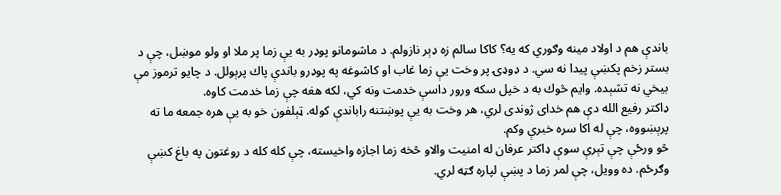باندې هم د اولاد مينه وګوري كه يه؟ كاكا سالم زه ډېر نازولم. د ماشومانو پوډر به يې زما پر ملا او ولو موښل، چې د بستر زخم پكښې پيدا نه سي. د ډوډۍ پر وخت يې زما غاب او كاشوغه په پوډرو باندې پاك پرېولل. د چايو ترموز مې بيخي نه تشېده. وايم څوك به د خپل سكه ورور داسې خدمت ونه كي، لكه هغه چې زما خدمت كاوه.
ډاكتر رفيع الله دې هم خداى ژوندى لري، هر وخت به يې پوښتنه راباندې كوله. ټېلفون خو به يې هره جمعه ما ته پرېښووه، چې له اكا سره خبرې وكم.
څو ورځې چې تېرې سوې ډاكتر عرفان له امنيت والاو څخه زما اجازه واخيسته، چې كله كله د روغتون په باغ كښې وګرځم. ده وويل، چې لمر زما د پښې لپاره ګټه لري.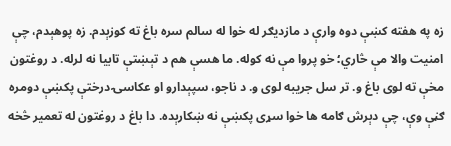زه په هفته كښې دوه وارې د مازديګر له خوا له سالم سره باغ ته كوزېدم. زه پوهېدم، چې امنيت والا مې څاري؛ خو پروا مې نه كوله. ما هسې هم د تېښتې تابيا نه لرله. د روغتون مخې ته لوى باغ و. تر سل جريبه لوى و. د ناجو، سپېدارو او عكاسۍ درختې پكښې دومره ګڼې وې، چې دېرش ګامه ها خوا سړى پكښې نه ښكارېده. دا باغ د روغتون له تعمير څخه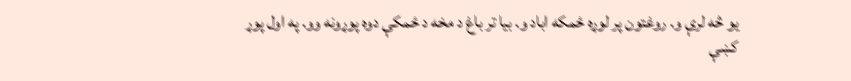يو څه لرې و. روغتون پر لوړه ځمكه اباد و. بيا تر باغ د مخه د ځمكې دوه پوړونه وو. په اول پوړ كښې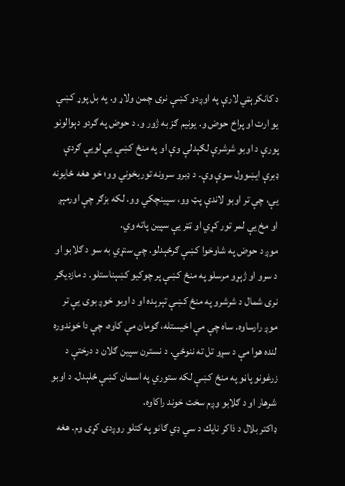د كانكرېټي لارې په اوږدو كښې نرى چمن ولاړ و. په بل پوړ كښې يو ارت او پراخ حوض و. يونيم ګز به ژور و. د حوض په ګردو دېوالونو پورې د اوبو شرشرې لګېدلې وې او په منځ كښې يې لويې ګردې ډبرې ايښوول سوې وې. د ډبرو سرونه توربخوني وو؛ خو هغه ځايونه يې، چې تر اوبو لاندې پټ وو، سپينچكي وو. لكه بزګر چې اورمېږ او مخ يې لمر تور كړي او ټټر يې سپين پاته وي.
موږ د حوض په شاوخوا كښې ګرځېدلو. چې ستړي به سو د ګلابو او د سرو او ژېړو مرسلو په منځ كښې پر چوكيو كښېناستلو. د مازديګر نرى شمال د شرشرو په منځ كښې تېرېده او د اوبو خوږ بوى يې تر موږ رارساوه. ساه چې مې اخيستله، ګومان مې كاوه، چې دا خوندوره لنده هوا مې د سږو تل ته ننوځي. د نسترن سپين ګلان د درختې د زرغونو پاڼو په منځ كښې لكه ستوري په اسمان كښې ځلېدل. د اوبو شرهار او د ګلابو وږم سخت خوند راكاوه.
ډاكتر بلال د ذاكر نايك د سي ډي ګانو په كتلو روږدى كړى وم. هغه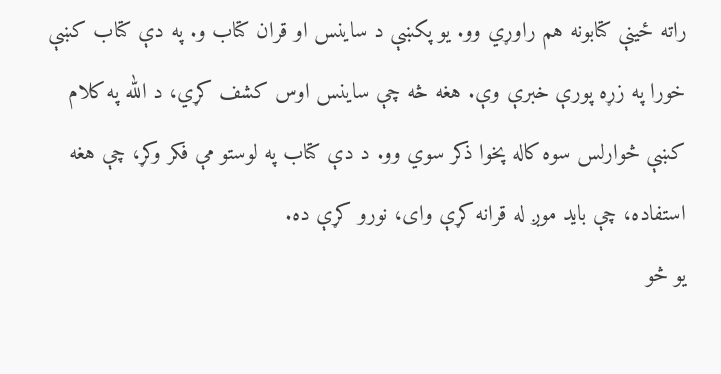راته ځينې كتابونه هم راوړي وو. يو پكښې د ساينس او قران كتاب و. په دې كتاب كښې خورا په زړه پورې خبرې وې. هغه څه چې ساينس اوس كشف كړي، د الله په كلام كښې څوارلس سوه كاله پخوا ذكر سوي وو. د دې كتاب په لوستو مې فكر وكړ، چې هغه استفاده، چې بايد موږ له قرانه كړې واى، نورو كړې ده.
يو څو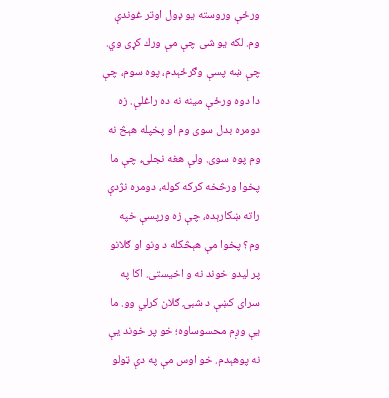ورځې وروسته يو ډول اوتر غوندې وم. لكه يو شى چې مې ورك كړى وي. چې ښه پسې وګرځېدم، پوه سوم، چې دا دوه ورځې مينه نه ده راغلې. زه دومره بدل سوى وم او پخپله هېڅ نه وم پوه سوى. ولې هغه نجلۍ، چې ما پخوا ورڅخه كركه كوله، دومره نژدې راته ښكارېده، چې زه ورپسې خپه وم؟ پخوا مې هېڅكله د ونو او ګلانو پر ليدو خوند نه و اخيستى. اكا په سراى كښې د شبۍ ګلان كرلي وو. ما يې وږم محسوساوه؛ خو پر خوند يې نه پوهېدم. خو اوس مې په دې ټولو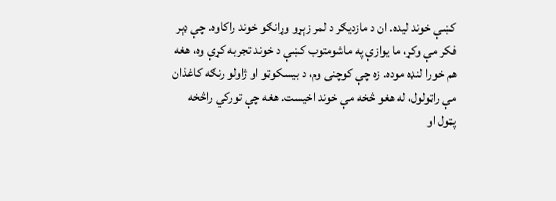كښې خوند ليده. ان د مازديګر د لمر زېړو وړانګو خوند راكاوه. چې ډېر فكر مې وكړ، ما يوازې په ماشومتوب كښې د خوند تجربه كړې وه، هغه هم خورا لنډه موده. زه چې كوچنى وم، د بيسكوټو او ژاولو رنګه كاغذان مې راټولول، له هغو څخه مې خوند اخيست. هغه چې توركي راڅخه پټول او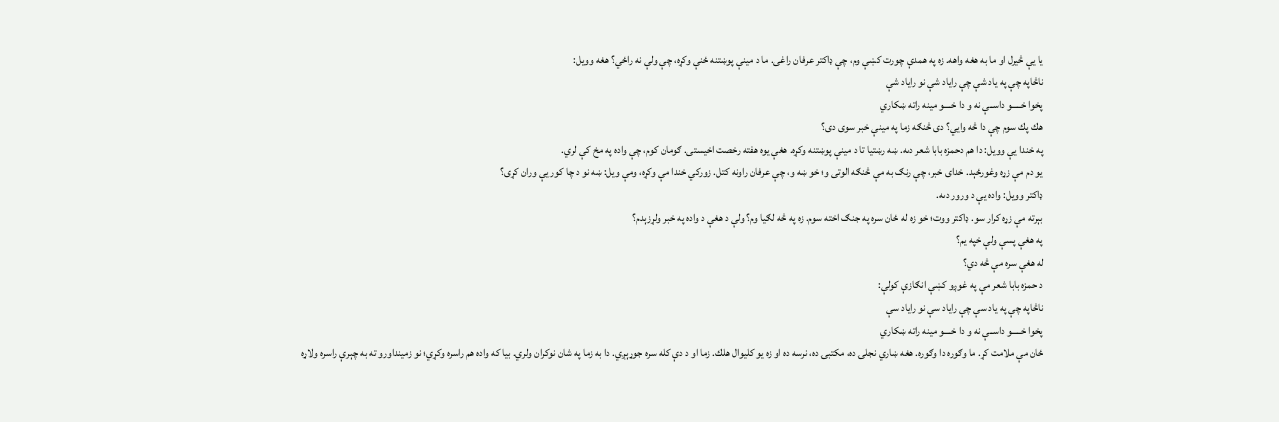يا يې څيرل او ما به هغه واهه. زه په همدې چورت كښې وم، چې ډاكتر عرفان راغى. ما د مينې پوښتنه ځنې وكړه، چې ولې نه راځي؟ هغه وويل:
ناڅاپه چې په ياد شې چې راياد شې نو راياد شې
پخوا خـــــو داســې نه و دا خــــو مينه راته ښكاري
هك پك سوم چې دا څه وايي؟ دى څنګه زما په مينې خبر سوى دى؟
په خندا يې وويل: دا هم دحمزه بابا شعر دىه. ښه رښتيا تا د مينې پوښتنه وكړه. هغې يوه هفته رخصت اخيستى. ګومان كوم، چې واده په مخ كې لري.
يو دم مې زړه وغورځېد. خداى خبر، چې رنګ به مې څنګه الوتى و؛ خو ښه و، چې عرفان راونه كتل. زوركي خندا مې وكړه، ومې ويل: ښه نو د چا كور يې وران كړى؟
ډاكتر وويل: واده يې د ورور دىه.
بېرته مې زړه كرار سو. ډاكتر ووت؛ خو زه له ځان سره په جنګ اخته سوم. زه په څه لګيا وم؟ ولې د هغې د واده په خبر ولړزېدم؟
په هغې پسې ولې خپه يم؟
له هغې سره مې څه دي؟
د حمزه بابا شعر مې په غوږو كښې انګازې كولې:
ناڅاپه چې په ياد سې چې راياد سې نو راياد سې
پخوا خـــــو داســې نه و دا خــــو مينه راته ښكاري
ځان مې ملامت كړ. ما وګوره دا وګوره. هغه ښاري نجلۍ ده، مكتبۍ ده، نرسه ده او زه يو كليوال هلك. زما او د دې كله سره جوړېږي. دا به زما په شان نوكران ولري. بيا كه واده هم راسره وكړي؛ نو زمينداورو ته به چېرې راسره ولاړه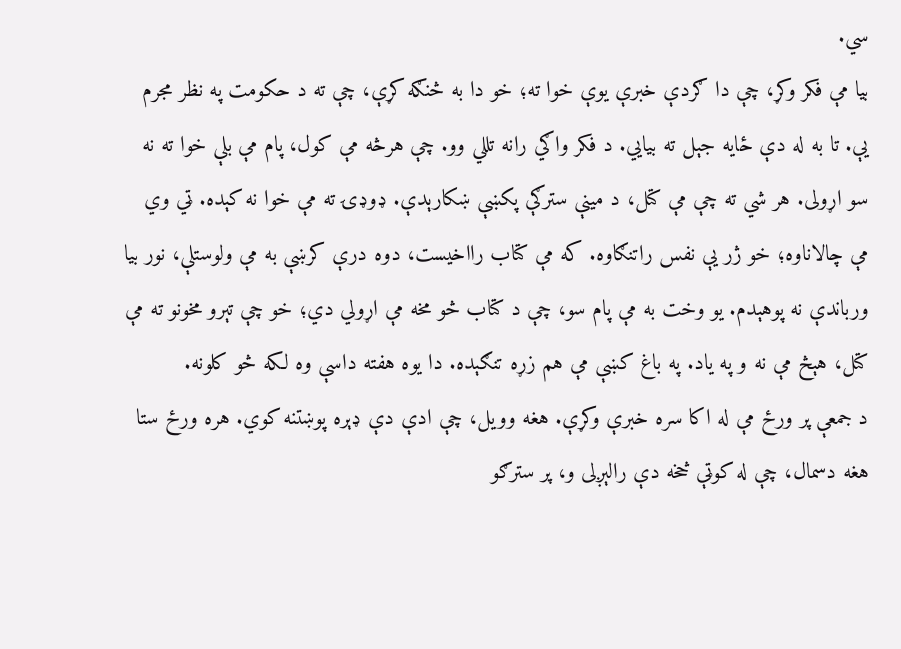سي.
بيا مې فكر وكړ، چې دا ګردې خبرې يوې خوا ته؛ خو دا به څنګه كړې، چې ته د حكومت په نظر مجرم يې. تا به له دې ځايه جېل ته بيايي. د فكر واګي رانه تللي وو. چې هرڅه مې كول، پام مې بلې خوا ته نه سو اړولى. هر شي ته چې مې كتل، د مينې سترګې پكښې ښكارېدې. ډوډۍ ته مې خوا نه كېده. ټي وي مې چالاناوه؛ خو ژر يې نفس راتنګاوه. كه مې كتاب رااخيست، دوه درې كرښې به مې ولوستلې، نور بيا ورباندې نه پوهېدم. يو وخت به مې پام سو، چې د كتاب څو مخه مې اړولي دي؛ خو چې تېرو مخونو ته مې كتل، هېڅ مې نه و په ياد. په باغ كښې مې هم زړه تنګېده. دا يوه هفته داسې وه لكه څو كلونه.
د جمعې پر ورځ مې له اكا سره خبرې وكړې. هغه وويل، چې ادې دې ډېره پوښتنه كوي. هره ورځ ستا هغه دسمال، چې له كوټې څخه دې رالېږلى و، پر سترګو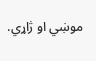موښي او ژاړي.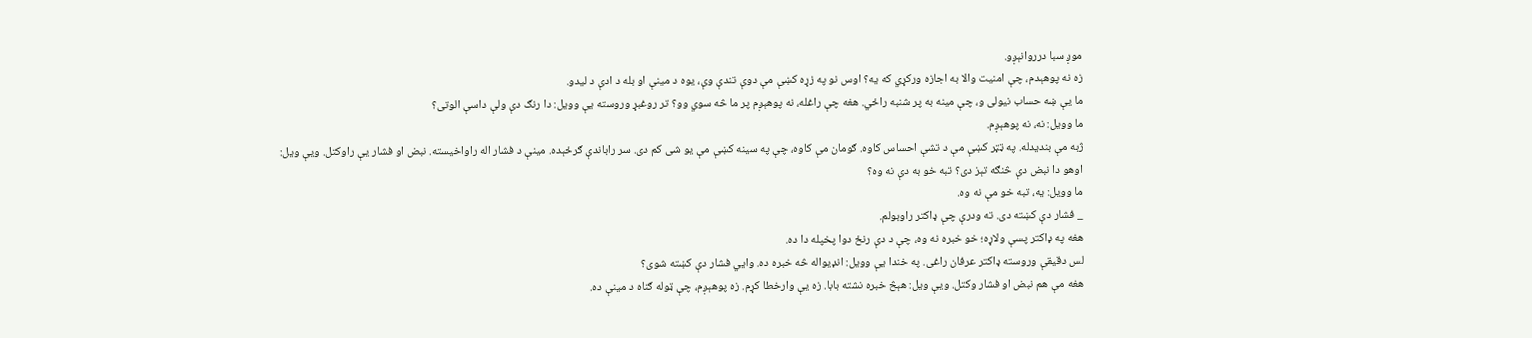موږ سبا درروانېږو.
زه نه پوهېدم، چې امنيت والا به اجازه وركړي كه يه؟ اوس نو په زړه كښې مې دوې تندې وې، يوه د مينې او بله د ادې د ليدو.
ما يې ښه حساب نيولى و، چې مينه به پر شنبه راځي. هغه چې راغله، نه پوهېږم پر ما څه سوي وو؟ تر روغبړ وروسته يې وويل: دا رنګ دې ولې داسې الوتى؟
ما وويل: نه، نه پوهېږم.
ژبه مې بنديدله. په ټټر كښې مې د تشې احساس كاوه. ګومان مې كاوه، چې په سينه كښې مې يو شى كم دى. سر راباندې ګرځېده. مينې د فشار اله راواخيسته. نبض او فشار يې راوكتل. ويې ويل:
اوهو دا نبض دې څنګه تېز دى؟ تبه خو به دې نه وه؟
ما وويل: يه، تبه خو مې نه وه.
_ فشار دې كښته دى. ته ودرې چې ډاكتر راوبولم.
هغه په ډاكتر پسې ولاړه؛ خو خبره نه وه، چې د دې رنځ دوا پخپله دا ده.
لس دقيقې وروسته ډاكتر عرفان راغى. په خندا يې وويل: انډيواله څه خبره ده. وايي فشار دې كښته شوى؟
هغه مې هم نبض او فشار وكتل. ويې ويل: هېڅ خبره نشته بابا. زه يې وارخطا كړم. زه پوهېږم، چې ټوله ګناه د مينې ده.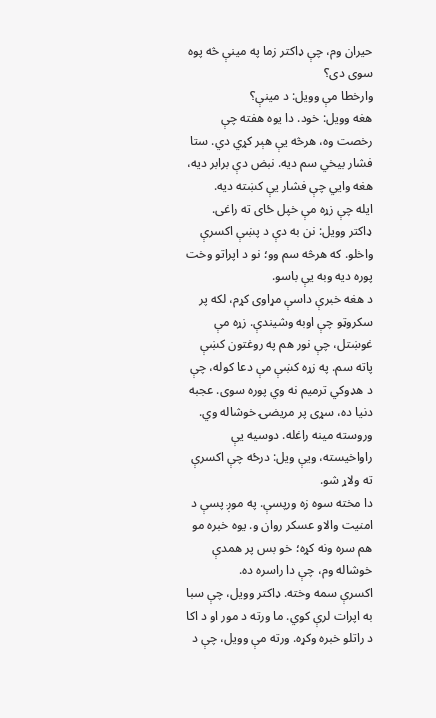حيران وم، چې ډاكتر زما په مينې څه پوه سوى دى؟
وارخطا مې وويل: د مينې؟
هغه وويل: خود. دا يوه هفته چې رخصت وه، هرڅه يې هېر كړي دي. ستا فشار بيخي سم ديه. نبض دې برابر ديه، هغه وايي چې فشار يې كښته ديه.
ايله چې زړه مې خپل ځاى ته راغى.
ډاكتر وويل: نن به دې د پښې اكسرې واخلو. كه هرڅه سم وو؛ نو د اپراتو وخت پوره ديه وبه يې باسو.
د هغه خبرې داسې مړاوى كړم، لكه پر سكروټو چې اوبه وشيندې. زړه مې غوښتل، چې نور هم په روغتون كښې پاته سم. په زړه كښې مې دعا كوله، چې د هډوكي ترميم نه وي پوره سوى. عجبه دنيا ده، سړى پر مريضۍ خوشاله وي.
وروسته مينه راغله. دوسيه يې راواخيسته، ويې ويل: درځه چې اكسرې ته ولاړ شو.
دا مخته سوه زه ورپسې. په موږ پسې د امنيت والاو عسكر روان و. يوه خبره مو هم سره ونه كړه؛ خو بس پر همدې خوشاله وم، چې دا راسره ده.
اكسرې سمه وخته. ډاكتر وويل، چې سبا به اپرات لرې كوي. ما ورته د مور او د اكا د راتلو خبره وكړه. ورته مې وويل، چې د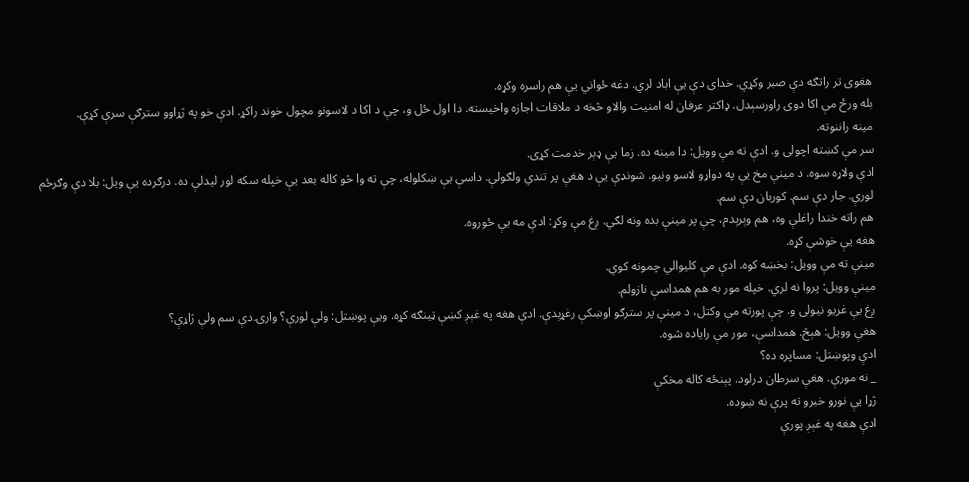هغوى تر راتګه دې صبر وكړي. خداى دې يې اباد لري. دغه ځواني يې هم راسره وكړه.
بله ورځ مې اكا دوى راورسېدل. ډاكتر عرفان له امنيت والاو څخه د ملاقات اجازه واخيسته. دا اول ځل و، چې د اكا د لاسونو مچول خوند راكړ. ادې خو په ژړاوو سترګې سرې كړې.
مينه راننوته.
سر مې كښته اچولى و. ادې ته مې وويل: دا مينه ده. زما يې ډېر خدمت كړى.
ادې ولاړه سوه. د مينې مخ يې په دواړو لاسو ونيو. شونډې يې د هغې پر تندي ولګولې. داسې يې ښكلوله، چې ته وا څو كاله بعد يې خپله سكه لور ليدلې ده. درګرده يې ويل: بلا دې وګرځم لورې. جار دې سم. كوربان دې سم.
هم راته خندا راغلې وه، هم وېرېدم، چې پر مينې بده ونه لګي. ږغ مې وكړ: ادې مه يې ځوروه.
هغه يې خوشې كړه.
مينې ته مې وويل: بخښه كوه. ادې مې كليوالي چمونه كوي.
مينې وويل: پروا نه لري. خپله مور به هم همداسې نازولم.
ږغ يې غريو نيولى و. چې پورته مې وكتل، د مينې پر سترګو اوښكې رغړېدې. ادې هغه په غېږ كښې ټينګه كړه. ويې پوښتل: ولې لورې؟ وارۍ دې سم ولې ژاړې؟
هغې وويل: هېڅ. همداسې، مور مې راياده شوه.
ادې وپوښتل: مساپره ده؟
_ نه مورې. هغې سرطان درلود. پېنځه كاله مخكې
ژړا يې نورو خبرو ته پرې نه ښوده.
ادې هغه په غېږ پورې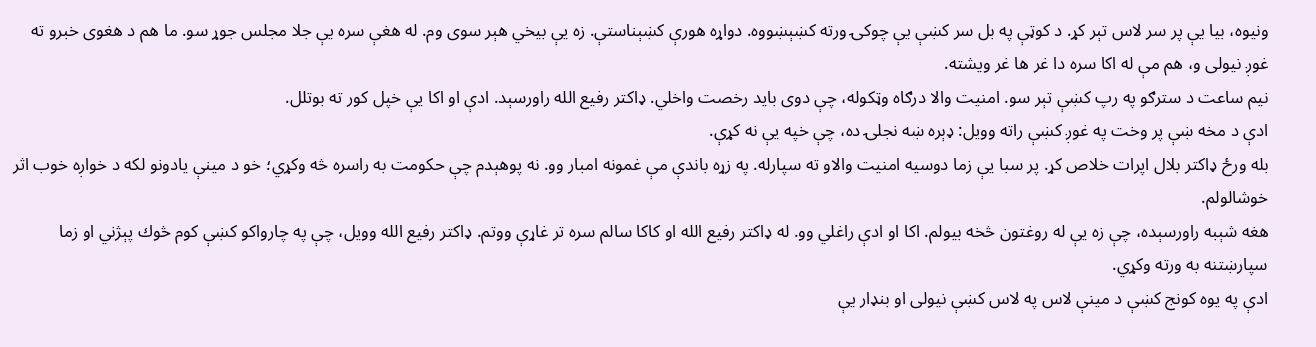ونيوه، بيا يې پر سر لاس تېر كړ. د كوټې په بل سر كښې يې چوكۍ ورته كښېښووه. دواړه هورې كښېناستې. زه يې بيخي هېر سوى وم. له هغې سره يې جلا مجلس جوړ سو. ما هم د هغوى خبرو ته غوږ نيولى و، هم مې له اكا سره دا غر ها غر ويشته.
نيم ساعت د سترګو په رپ كښې تېر سو. امنيت والا درګاه وټكوله، چې دوى بايد رخصت واخلي. ډاكتر رفيع الله راورسېد. ادې او اكا يې خپل كور ته بوتلل.
ادې د مخه ښې پر وخت په غوږ كښې راته وويل: ډېره ښه نجلۍ ده، چې خپه يې نه كړې.
بله ورځ ډاكتر بلال اپرات خلاص كړ. پر سبا يې زما دوسيه امنيت والاو ته سپارله. په زړه باندې مې غمونه امبار وو. نه پوهېدم چې حكومت به راسره څه وكړي؛ خو د مينې يادونو لكه د خواږه خوب اثر خوشالولم.
هغه شېبه راورسېده، چې زه يې له روغتون څخه بيولم. اكا او ادې راغلي وو. له ډاكتر رفيع الله او كاكا سالم سره تر غاړې ووتم. ډاكتر رفيع الله وويل، چې په چارواكو كښې كوم څوك پېژني او زما سپارښتنه به ورته وكړي.
ادې په يوه كونج كښې د مينې لاس په لاس كښې نيولى او بنډار يې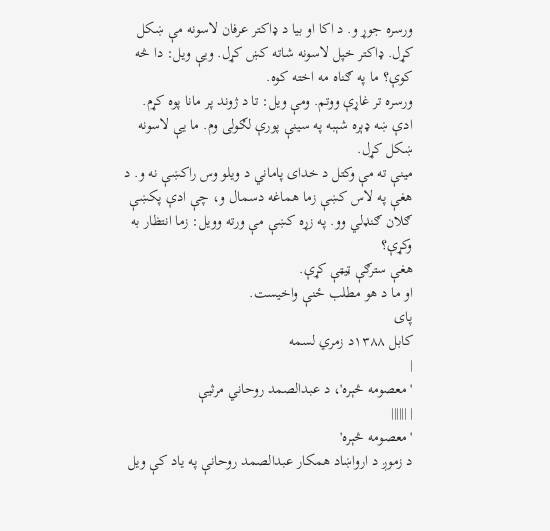ورسره جوړ و. د اكا او بيا د ډاكتر عرفان لاسونه مې ښكل كړل. ډاكتر خپل لاسونه شاته كښ كړل. ويې ويل: دا څه كوې؟ ما په ګناه مه اخته كوه.
ورسره تر غاړې ووتم. ومې ويل: تا د ژوند پر مانا پوه كړم.
ادې ښه ډېره شېبه په سينې پورې لګولى وم. ما يې لاسونه ښكل كړل.
مينې ته مې وكتل د خداى پاماني د ويلو وس راكښې نه و. د هغې په لاس كښې زما هماغه دسمال و، چې ادې پكښې ګلان ګنډلي وو. په زړه كښې مې ورته وويل: زما انتظار به وكړې؟
هغې سترګې ټيټې كړې.
او ما د هو مطلب ځنې واخيست.
پاى
كابل ۱۳۸۸د زمري لسمه
|
'معصومه څېره'، د عبدالصمد روحاني مرثيې
| ||||||
'معصومه څېره'
د زموږ د ارواښاد همکار عبدالصمد روحانې په ياد کې ويل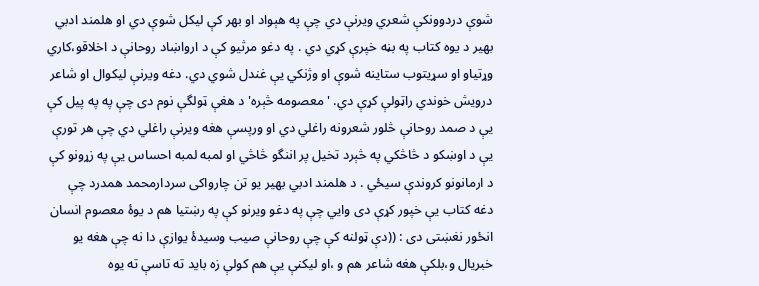شوې دردوونکې شعري ويرنې دي چې په هېواد او بهر کې ليکل شوې دي او هلمند ادبي بهير د يوه کتاب په بڼه خپرې کړي دي . په دغو مرثيو کې د ارواښاد روحانې د اخلاقو،کاري وړتياو او سړيتوب ستاينه شوې او وژنکي يې غندل شوي دي. دغه ويرنې ليکوال او شاعر درويش خوندي راټولې کړې دي. 'معصومه څېره' د هغې ټولگې نوم دى چې په په پيل کې يې د صمد روحانې څلور شعرونه راغلي دي او ورپسې هغه ويرنې راغلي دي چې هر تورې يې د اوښکو د څاڅکي په څېرد تخيل پر اننگو څاڅي او لمبه لمبه احساس يې په زړونو کې د ارمانونو کروندې سيځي . د هلمند ادبي بهير يو تن چارواکى سردارمحمد همدرد چې دغه کتاب يې خپور کړې دى وايي چې په دغو ويرنو کې په رښتيا هم د يوۀ معصوم انسان انځور نغښتى دى : ((دې ټولنه کې چې روحانې صيب وسيدۀ يوازې دا نه چې هغه يو خبريال و،بلکې هغه شاعر هم و ،او ليکنې يې هم کولې زه بايد ته تاسې ته يوه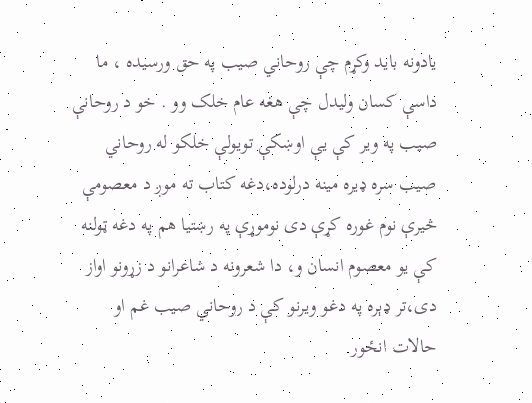يادونه بايد وکړم چې روحاني صيب په حق ورسيده ، ما داسې کسان وليدل چې هغه عام خلک وو . خو د روحانې صيب په وير کې يې اوښکې تويولې خلکو له روحاني صيب سره ډيره مينه درلوده،دغه کتاب ته موږ د معصومې څيرې نوم غوره کړې دى نوموړې په رښتيا هم په دغه ټولنه کې يو معصوم انسان و، دا شعرونه د شاعرانو د زړونو اواز دى،تر ډېره په دغو ويرنو کې د روحاني صيب غم او حالات انځور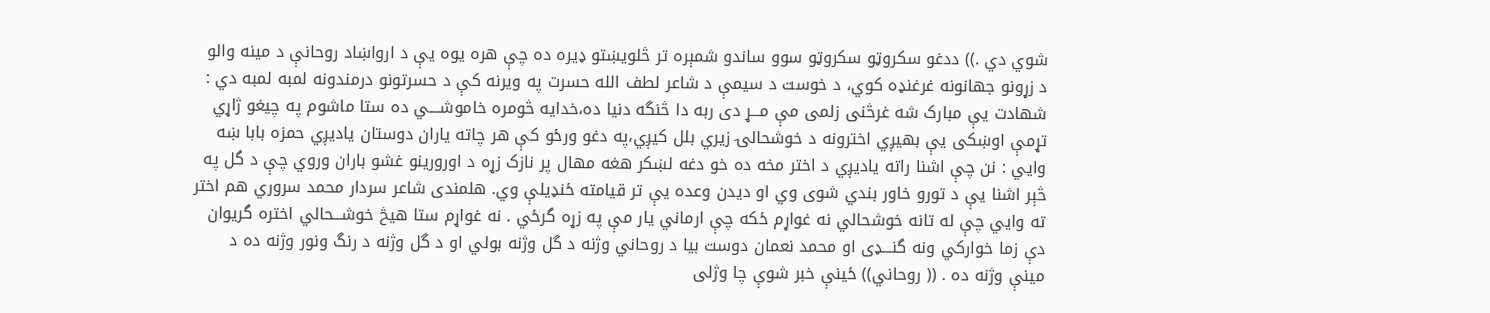شوي دي .)) ددغو سکروټو سکروټو سوو ساندو شمېره تر څلويښتو ډيره ده چې هره يوه يې د ارواښاد روحانې د مينه والو د زړونو جهانونه غرغنډه کوي، د خوست د سيمې د شاعر لطف الله حسرت په ويرنه کې د حسرتونو درمندونه لمبه لمبه دي : شهادت يې مبارک شه غرڅنى زلمى مې مـــړ دى ربه دا څنگه دنيا ده،خدايه څومره خاموشــــي ده ستا ماشوم په چيغو ژاړي تړمې اوښکى يې بهيږي اخترونه د خوشحالۍ زيري بلل کيږي،په دغو ورځو کې هر چاته ياران دوستان ياديږي حمزه بابا ښه وايي : نن چې اشنا راته ياديږي د اختر مخه ده خو دغه لښکر هغه مهال پر نازک زړه د اورورينو غشو باران وروي چې د گل په څېر اشنا يې د تورو خاور بندي شوى وي او ديدن وعده يې تر قيامته ځنډيلې وي. هلمندى شاعر سردار محمد سروري هم اختر ته وايي چې له تانه خوشحالي نه غواړم ځکه چې ارماني يار مې په زړه گرځي . نه غواړم ستا هيڅ خوشـــحالي اختره گريوان دې زما خوارکي ونه گنـــډى او محمد نعمان دوست بيا د روحاني وژنه د گل وژنه بولي او د گل وژنه د رنگ ونور وژنه ده د مينې وژنه ده . (( روحاني)) ځينې خبر شوې چا وژلى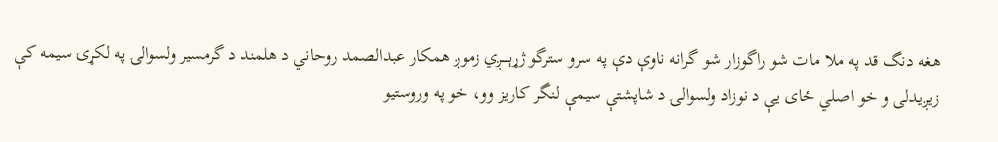هغه دنگ قد په ملا مات شو راگوزار شو گرانه ناوې دې په سرو سترگو ژړېــــږي زموږ همکار عبدالصمد روحاني د هلمند د گرمسير ولسوالۍ په لکړۍ سيمه کې زيږيدلى و خو اصلي ځاى يې د نوزاد ولسوالۍ د شاپشتې سيمې لنگر کاريز وو، خو په وروستيو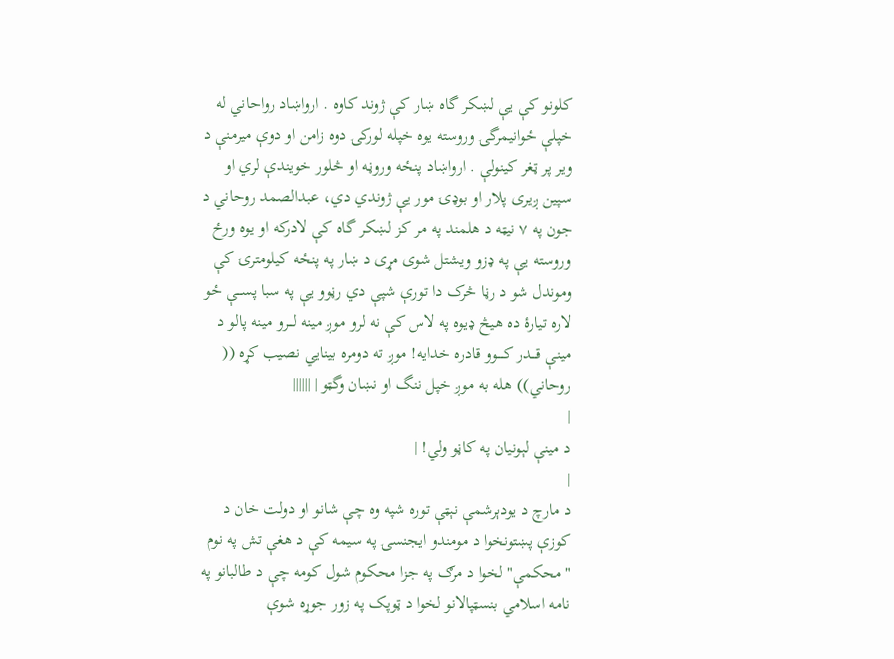کلونو کې يې لښکر گاه ښار کې ژوند کاوه . ارواښاد رواحاني له خپلې ځوانيمرگۍ وروسته يوه خپله لورکۍ دوه زامن او دوې ميرمنې د وير پر ټغر کينولې . ارواښاد پنځه وروڼه او څلور خويندې لري او سپين ږيرى پلار او بوډۍ مور يې ژوندي دي، عبدالصمد روحاني د جون په ٧ نيټه د هلمند په مر کز لښکر گاه کې لادرکه او يوه ورځ وروسته يې په ډزو ويشتل شوى مړى د ښار په پنځه کيلومترۍ کې وموندل شو د رڼا څرک دا تورې شپې دي رڼوو يې په سبا پســـې ځو لاره تيارۀ ده هيڅ ډيوه په لاس کې نه لرو موږ مينه لـــرو مينه پالو د مينې قـــدر کــــوو قادره خدايه! موږ ته دومره بينايي نصيب کړه (( روحاني)) هله به موږ خپل ننگ او نښان وگټو | ||||||
|
د مينې لېونيان په کاڼو ولي! |
|
د مارچ د يودېرشمې نېټې توره شپه وه چې شانو او دولت خان د کوزې پښتونخوا د مومندو ايجنسۍ په سيمه کې د هغې تش په نوم "محکمې" لخوا د مرګ په جزا محکوم شول کومه چې د طالبانو په نامه اسلامي بنسټپالانو لخوا د ټوپک په زور جوړه شوې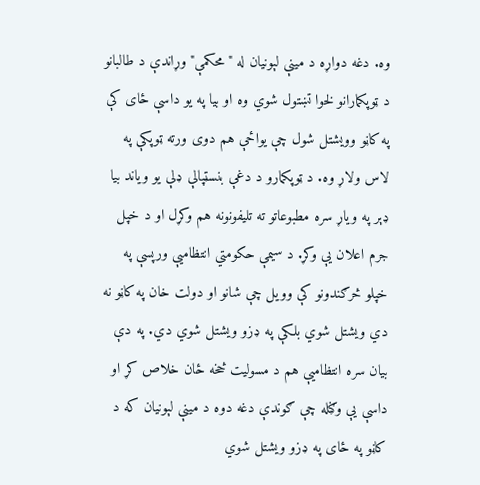وه. دغه دواړه د مينې لېونيان له "محکمې" وړاندې د طالبانو د ټوپکمارانو لخوا تښتول شوي وه او بيا په يو داسې ځاى کې په کاڼو وويشتل شول چې يواځې هم دوى ورته ټوپکې په لاس ولاړ وه. د ټوپکمارو د دغې بنسټپالې ډلې يو وياند بيا ډېر په وياړ سره مطبوعاتو ته تليفونونه هم وکړل او د خپل جرم اعلان يې وکړ. د سيمې حکومتي انتظاميې ورپسې په خپلو څرګندونو کې وويل چې شانو او دولت خان په کاڼو نه دي ويشتل شوي بلکې په ډزو ويشتل شوي دي. په دې بيان سره انتظاميې هم د مسوليت څخه ځان خلاص کړ او داسې يې وګڼله چې ګوندې دغه دوه د مينې لېونيان که د کاڼو په ځاى په ډزو ويشتل شوي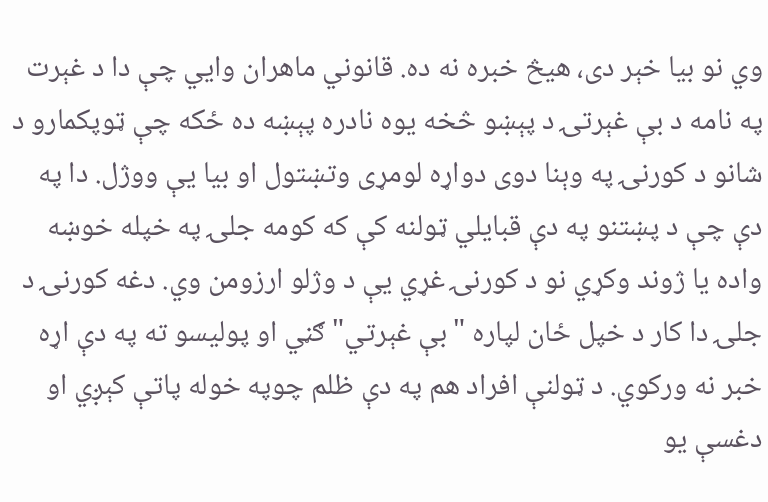وي نو بيا خېر دى، هيڅ خبره نه ده. قانوني ماهران وايي چې دا د غېرت په نامه د بې غېرتۍ د پېښو څخه يوه نادره پېښه ده ځکه چې ټوپکمارو د شانو د کورنۍ په وېنا دوى دواړه لومړى وتښتول او بيا يې ووژل. دا په دې چې د پښتنو په دې قبايلي ټولنه کې که کومه جلۍ په خپله خوښه واده يا ژوند وکړي نو د کورنۍ غړي يې د وژلو ارزومن وي. دغه کورنۍ د جلۍ دا کار د خپل ځان لپاره "بې غېرتي" ګڼي او پوليسو ته په دې اړه خبر نه ورکوي. د ټولنې افراد هم په دې ظلم چوپه خوله پاتې کېږي او دغسې يو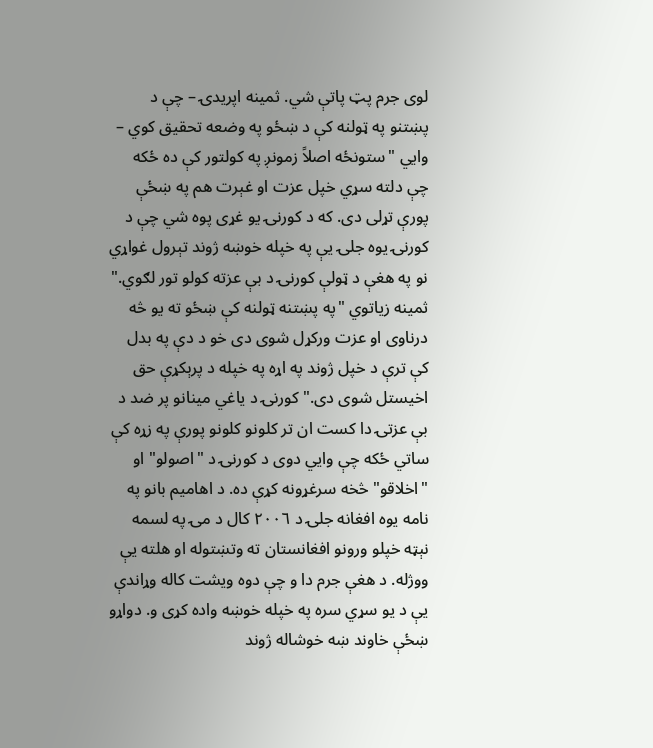لوى جرم پټ پاتې شي. ثمينه اپريدۍ – چې د پښتنو په ټولنه کې د ښځو په وضعه تحقيق کوي – وايي "ستونځه اصلاً زمونږ په کولتور کې ده ځکه چې دلته سړي خپل عزت او غېرت هم په ښځې پورې تړلى دى. که د کورنۍ يو غړى پوه شي چې د کورنۍ يوه جلۍ يې په خپله خوښه ژوند تېرول غواړي نو په هغې د ټولې کورنۍ د بې عزته کولو تور لګوي." ثمينه زياتوي "په پښتنه ټولنه کې ښځو ته يو څه درناوى او عزت ورکړل شوى دى خو د دې په بدل کې ترې د خپل ژوند په اړه په خپله د پرېکړې حق اخيستل شوى دى." کورنۍ د ياغي مينانو پر ضد د بې عزتۍ دا کست ان تر کلونو کلونو پورې په زړه کې ساتي ځکه چې وايي دوى د کورنۍ د "اصولو" او "اخلاقو" څخه سرغړونه کړې ده. د اهاميم بانو په نامه يوه افغانه جلۍ د ٢٠٠٦ کال د مۍ په لسمه نېټه خپلو ورونو افغانستان ته وتښتوله او هلته يې ووژله. د هغې جرم دا و چې دوه ويشت کاله وړاندې يې د يو سړي سره په خپله خوښه واده کړى و. دواړو ښځې خاوند ښه خوشاله ژوند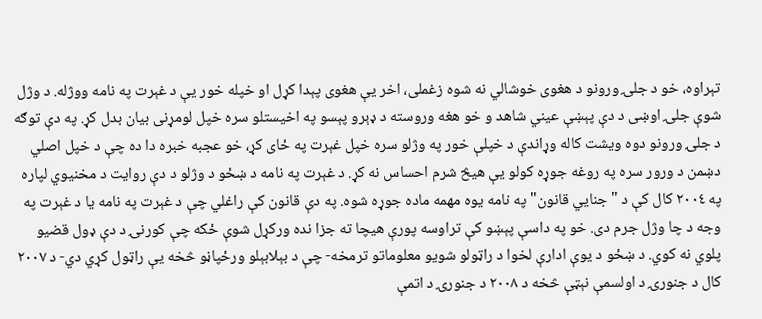تېراوه، خو د جلۍ ورونو د هغوى خوشالي نه شوه زغملى، اخر يې هغوى پېدا کړل او خپله خور يې د غېرت په نامه ووژله. د وژل شوې جلۍ اوښى د دې پېښې عيني شاهد و خو هغه وروسته د ډېرو پېسو په اخيستلو سره خپل لومړنى بيان بدل کړ. په دې توګه د جلۍ ورونو دوه ويشت کاله وړاندې د خپلې خور په وژلو سره خپل غېرت په ځاى کړ، خو عجبه خبره دا ده چې د خپل اصلي دښمن د ورور سره په روغه جوړه کولو يې هيڅ شرم احساس نه کړ. د غېرت په نامه د ښځو د وژلو د دې روايت د مخنيوي لپاره په ٢٠٠٤ کال کې د "جنايي قانون" په نامه يوه مهمه ماده جوړه شوه. په دې قانون کې راغلي چې د غېرت په نامه يا د غېرت په وجه د چا وژل جرم دى. خو په داسې پېښو کې تراوسه پورې هيچا ته جزا نده ورکړل شوې ځکه چې کورنۍ د دې ډول قضيو پلوي نه کوي. د ښځو د يوې ادارې لخوا د راټولو شويو معلوماتو ترمخه- چې د بېلابېلو ورځپاڼو څخه يې راټول کړي دي- د ٢٠٠٧ کال د جنورۍ د اولسمې نېټې څخه د ٢٠٠٨ د جنورۍ د اتمې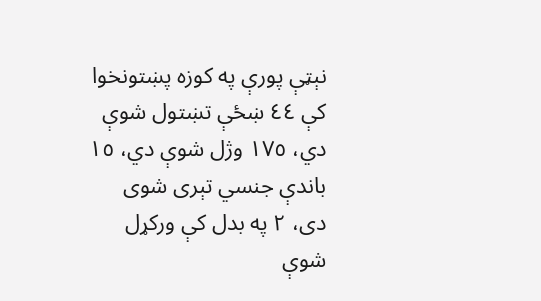نېټې پورې په کوزه پښتونخوا کې ٤٤ ښځې تښتول شوې دي، ١٧٥ وژل شوې دي، ١٥ باندې جنسي تېرى شوى دى، ٢ په بدل کې ورکړل شوې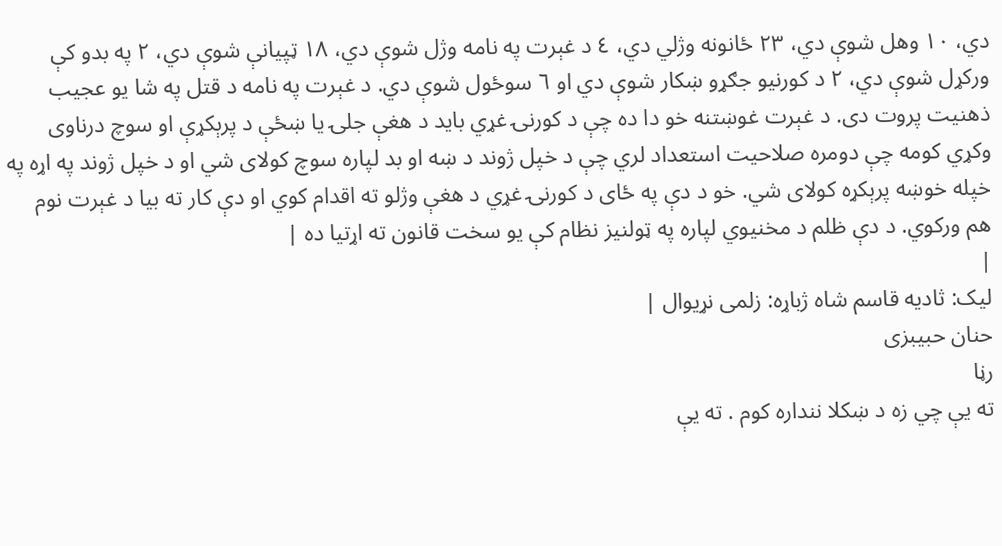دي، ١٠ وهل شوې دي، ٢٣ ځانونه وژلي دي، ٤ د غېرت په نامه وژل شوې دي، ١٨ ټپيانې شوې دي، ٢ په بدو کې ورکړل شوې دي، ٢ د کورنيو جګړو ښکار شوې دي او ٦ سوځول شوې دي. د غېرت په نامه د قتل په شا يو عجيب ذهنيت پروت دى. د غېرت غوښتنه خو دا ده چې د کورنۍ غړي بايد د هغې جلۍ يا ښځې د پرېکړې او سوچ درناوى وکړي کومه چې دومره صلاحيت استعداد لري چې د خپل ژوند د ښه او بد لپاره سوچ کولاى شي او د خپل ژوند په اړه په خپله خوښه پرېکړه کولاى شي. خو د دې په ځاى د کورنۍ غړي د هغې وژلو ته اقدام کوي او دې کار ته بيا د غېرت نوم هم ورکوي. د دې ظلم د مخنيوي لپاره په ټولنيز نظام کې يو سخت قانون ته اړتيا ده |
|
ليک: ثاديه قاسم شاه ژباړه: زلمى نړيوال |
حنان حبيبزى
رڼا
ته يې چي زه د ښكلا ننداره كوم . ته يې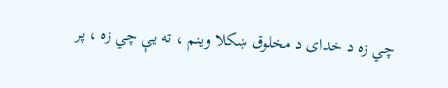چي زه د خداى د مخلوق ښكلا وينم ، ته يې چي زه ، پر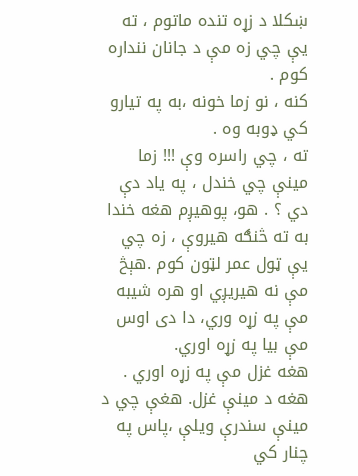ښكلا د زړه تنده ماتوم ، ته يې چي زه مې د جانان ننداره كوم .
كنه ، نو زما خونه ،به په تيارو كي ډوبه وه .
ته ، چي راسره وې !!! زما مينې چي خندل ، په ياد دې دي ؟ . هو، پوهيږم هغه خندا به ته څنګه هيروې ، زه چي يې ټول عمر لټون كوم .هېڅ مې نه هيريږي او هره شيبه مې په زړه وري، دا دى اوس مې بيا په زړه اوري.
هغه غزل مې په زړه اوري . هغه د مينې غزل. هغې چي د مينې سندرې ويلې ،پاس په چنار كي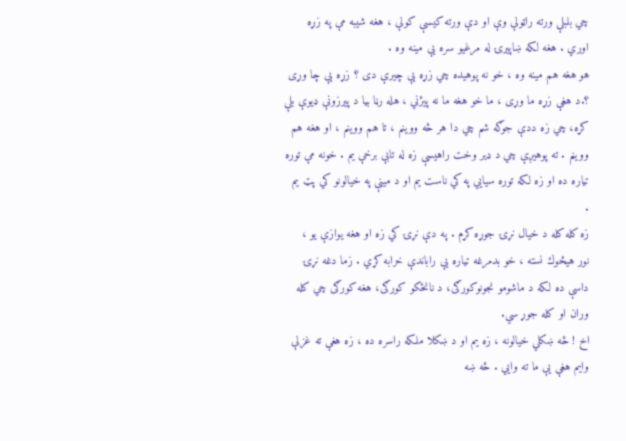چي بلبلې ورته راټولې وې او دې ورته كيسې كولې ، هغه شيبه مې په زړه اوري . هغه لكه ښاپيرۍ له مرغيو سره يې مينه وه .
هو هغه هم مينه وه ، خو نه پوهيده چي زړه يې چيرې دى ؟ زړه يې چا وړى ؟.د هغې زړه ما وړى ، ما خو هغه ما نه پيژني ، هله رڼا بيا د پيرزونې ډيوې بلې كړه، چي زه ددې جوګه شم چي دا هر څه ووينم ، تا هم ووينم ، او هغه هم ووينم . ته پوهيږې چي د ډير وخت راهيسې زه له تابې برخې يم . خونه مې توره تياره ده او زه لكه توره سيايي په كي ناست يم او د مينې په خيالونو كي پټ يم .
زه كله كله د خيال نړۍ جوړه كړم . په دې نړۍ كي زه او هغه يوازې يو ، نور هيڅوك نسته ، خو بدمرغه تياره يې راباندې خرابه كړي . زما دغه نړۍ داسې ده لكه د ماشومو نجونوكورګى، د نانځكو كورګى، هغه كورګى چي كله وران او كله جوړ سي.
اخ ! څه ښكلي خيالونه ، زه يم او د ښكلا ملكه راسره ده ، زه هغې ته غزلې وايم هغې يې ما ته وايي . څه ښه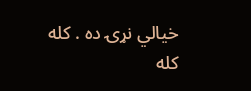خيالي نړۍ ده . كله كله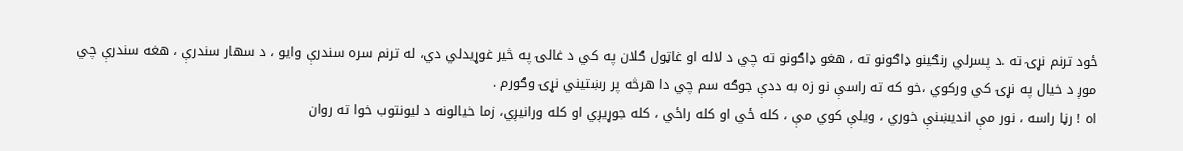ځود ترنم نړۍ ته .د پسرلي رنګينو ډاګونو ته ، هغو ډاګونو ته چي د لاله او غاټول ګلان په كي د غالۍ په څير غوړيدلي دي، له ترنم سره سندرې وايو ، د سهار سندرې ، هغه سندرې چي موږ د خيال په نړۍ كي وركوي ،خو كه ته راسې نو زه به ددې جوګه سم چي دا هرڅه پر رښتيني نړۍ وګورم .
اه ! رڼا راسه ، نور مې انديښنې خوري ، ويلې كوي مې ، كله ځي او كله راځي ، كله جوړيږي او كله ورانيږي، زما خيالونه د ليونتوب خوا ته روان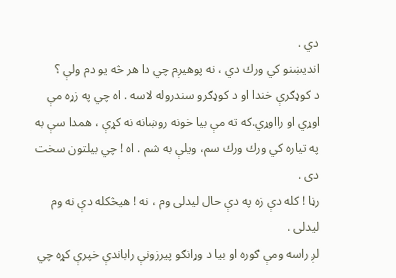دي .
انديښنو كي ورك دي ، نه پوهيږم چي دا هر څه يو دم ولې ؟
د كوډګرې خندا او د كوډګرو سندروله لاسه . اه چي په زړه مې اوړي او رااوړي.كه ته مې بيا خونه روښانه نه كړې ، همدا سې به په تياره كي ورك ورك سم، ويلې به شم . اه ! چي بيلتون سخت دى .
رڼا ! كله دې زه په دې حال ليدلى وم ، نه ! هيڅكله دې نه وم ليدلى .
لږ راسه ومې ګوره او بيا د وړانګو پيرزونې راباندې خپرې كړه چي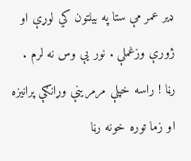ډير عمر مې ستا په بيلتون كي لوړې او ژورې وزغملې . نور يې وس نه لرم .
رڼا ! راسه خپلې مرمرينې وړانګې پرانيزه او زما توره خونه رڼا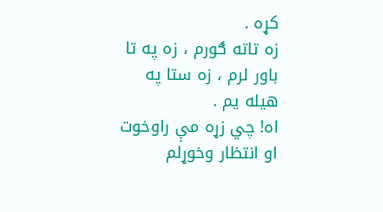كړه .
زه تاته ګورم ، زه په تا باور لرم ، زه ستا په هيله يم .
اه! چي زړه مې راوخوت او انتظار وخوړلم